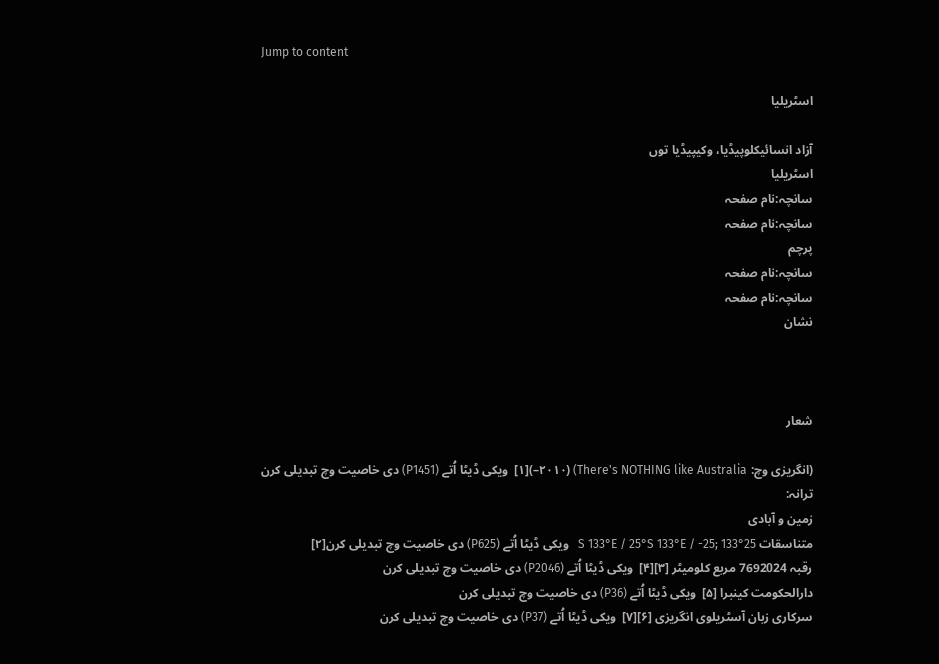Jump to content

اسٹریلیا

آزاد انسائیکلوپیڈیا، وکیپیڈیا توں
اسٹریلیا
سانچہ:نام صفحہ
سانچہ:نام صفحہ
پرچم
سانچہ:نام صفحہ
سانچہ:نام صفحہ
نشان



شعار

(انگریزی وچ: There's NOTHING like Australia) (۲۰۱۰–)[۱]  ویکی ڈیٹا اُتے (P1451) دی خاصیت وچ تبدیلی کرن
ترانہ:
زمین و آبادی
متناسقات 25°S 133°E / 25°S 133°E / -25; 133   ویکی ڈیٹا اُتے (P625) دی خاصیت وچ تبدیلی کرن[۲]
رقبہ 7692024 مربع کلومیٹر [۳][۴]  ویکی ڈیٹا اُتے (P2046) دی خاصیت وچ تبدیلی کرن
دارالحکومت کینبرا [۵]  ویکی ڈیٹا اُتے (P36) دی خاصیت وچ تبدیلی کرن
سرکاری زبان آسٹریلوی انگریزی [۶][۷]  ویکی ڈیٹا اُتے (P37) دی خاصیت وچ تبدیلی کرن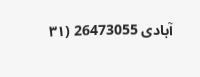آبادی 26473055 (۳۱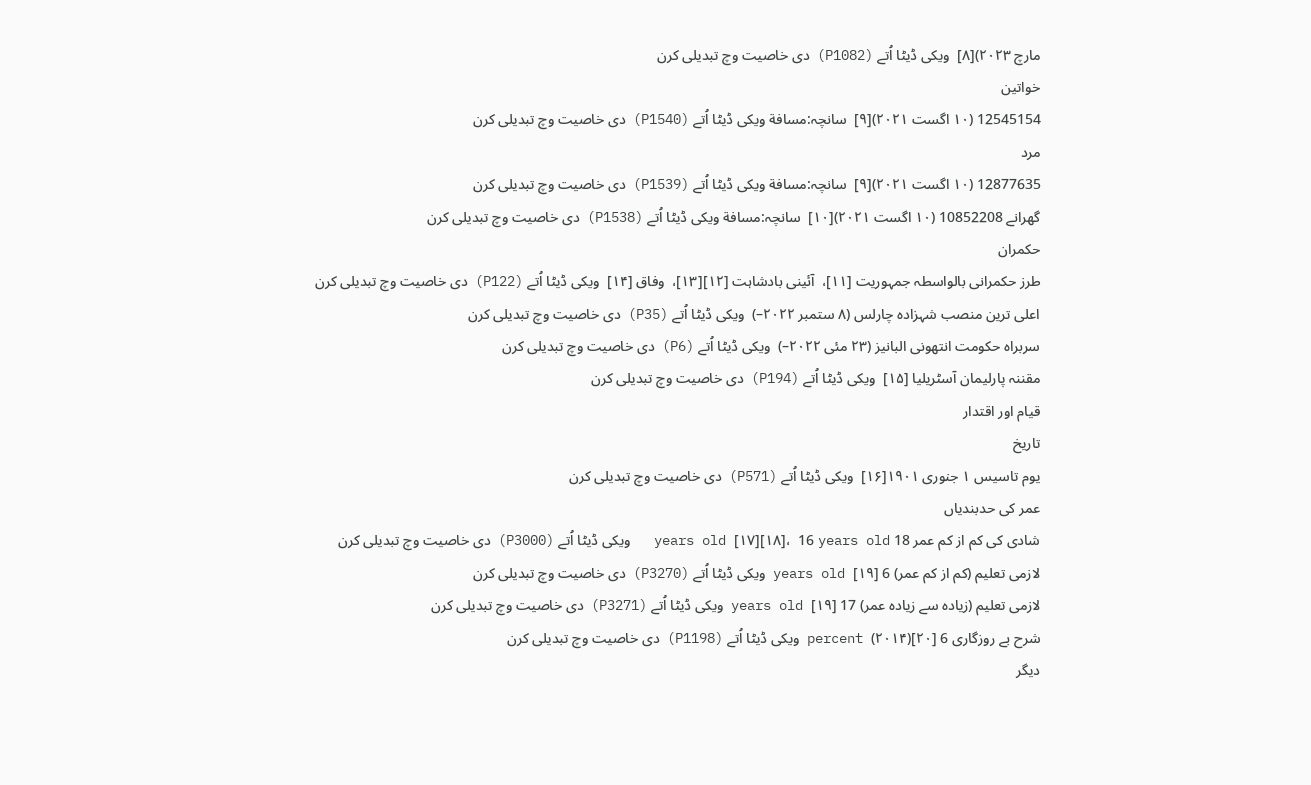مارچ ۲۰۲۳)[۸]  ویکی ڈیٹا اُتے (P1082) دی خاصیت وچ تبدیلی کرن
خواتین
12545154 (۱۰ اگست ۲۰۲۱)[۹]  سانچہ:مسافة ویکی ڈیٹا اُتے (P1540) دی خاصیت وچ تبدیلی کرن
مرد
12877635 (۱۰ اگست ۲۰۲۱)[۹]  سانچہ:مسافة ویکی ڈیٹا اُتے (P1539) دی خاصیت وچ تبدیلی کرن
گھرانے 10852208 (۱۰ اگست ۲۰۲۱)[۱۰]  سانچہ:مسافة ویکی ڈیٹا اُتے (P1538) دی خاصیت وچ تبدیلی کرن
حکمران
طرز حکمرانی بالواسطہ جمہوریت [۱۱]،  آئینی بادشاہت [۱۲][۱۳]،  وفاق [۱۴]  ویکی ڈیٹا اُتے (P122) دی خاصیت وچ تبدیلی کرن
اعلی ترین منصب شہزادہ چارلس (۸ ستمبر ۲۰۲۲–)  ویکی ڈیٹا اُتے (P35) دی خاصیت وچ تبدیلی کرن
سربراہ حکومت انتھونی البانیز (۲۳ مئی ۲۰۲۲–)  ویکی ڈیٹا اُتے (P6) دی خاصیت وچ تبدیلی کرن
مقننہ پارلیمان آسٹریلیا [۱۵]  ویکی ڈیٹا اُتے (P194) دی خاصیت وچ تبدیلی کرن
قیام اور اقتدار
تاریخ
یوم تاسیس ۱ جنوری ۱۹۰۱[۱۶]  ویکی ڈیٹا اُتے (P571) دی خاصیت وچ تبدیلی کرن
عمر کی حدبندیاں
شادی کی کم از کم عمر 18 years old [۱۷][۱۸]،  16 years old   ویکی ڈیٹا اُتے (P3000) دی خاصیت وچ تبدیلی کرن
لازمی تعلیم (کم از کم عمر) 6 years old [۱۹]  ویکی ڈیٹا اُتے (P3270) دی خاصیت وچ تبدیلی کرن
لازمی تعلیم (زیادہ سے زیادہ عمر) 17 years old [۱۹]  ویکی ڈیٹا اُتے (P3271) دی خاصیت وچ تبدیلی کرن
شرح بے روزگاری 6 percent (۲۰۱۴)[۲۰]  ویکی ڈیٹا اُتے (P1198) دی خاصیت وچ تبدیلی کرن
دیگر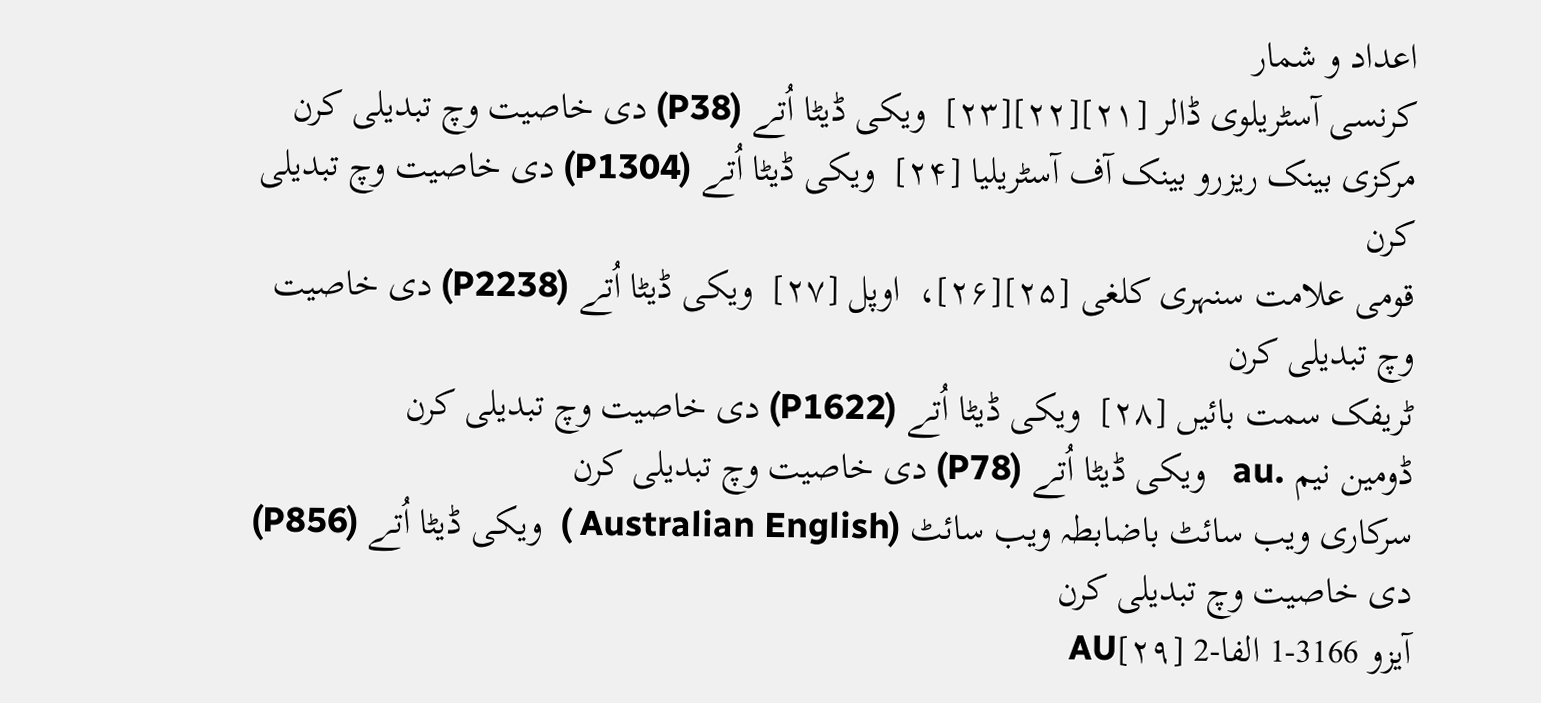اعداد و شمار
کرنسی آسٹریلوی ڈالر [۲۱][۲۲][۲۳]  ویکی ڈیٹا اُتے (P38) دی خاصیت وچ تبدیلی کرن
مرکزی بینک ریزرو بینک آف آسٹریلیا [۲۴]  ویکی ڈیٹا اُتے (P1304) دی خاصیت وچ تبدیلی کرن
قومی علامت سنہری کلغی [۲۵][۲۶]،  اوپل [۲۷]  ویکی ڈیٹا اُتے (P2238) دی خاصیت وچ تبدیلی کرن
ٹریفک سمت بائیں [۲۸]  ویکی ڈیٹا اُتے (P1622) دی خاصیت وچ تبدیلی کرن
ڈومین نیم .au   ویکی ڈیٹا اُتے (P78) دی خاصیت وچ تبدیلی کرن
سرکاری ویب سائٹ باضابطہ ویب سائٹ (Australian English )  ویکی ڈیٹا اُتے (P856) دی خاصیت وچ تبدیلی کرن
آیزو 3166-1 الفا-2 AU[۲۹]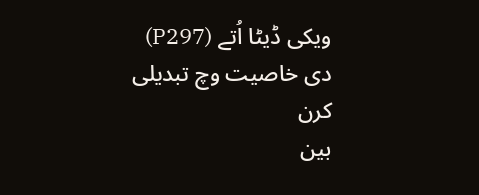ویکی ڈیٹا اُتے (P297) دی خاصیت وچ تبدیلی کرن
بین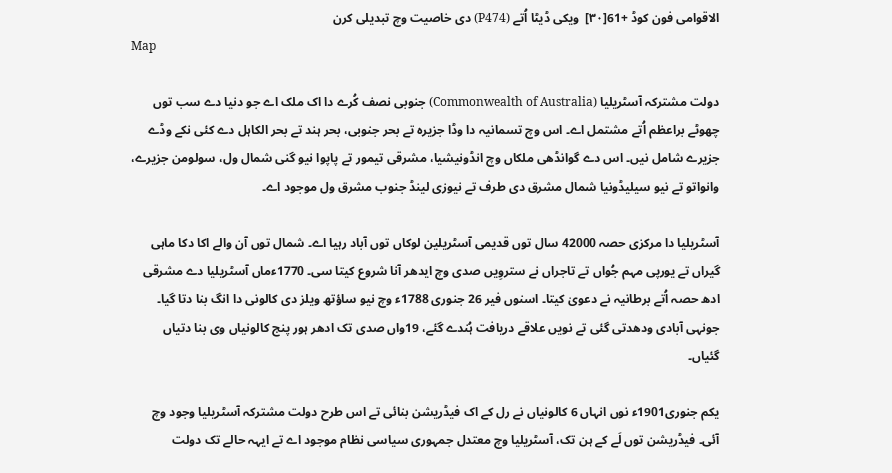الاقوامی فون کوڈ +61[۳۰]  ویکی ڈیٹا اُتے (P474) دی خاصیت وچ تبدیلی کرن
Map

دولت مشترکہ آسٹریلیا (Commonwealth of Australia) جنوبی نصف کُرے دا اک ملک اے جو دنیا دے سب توں چھوٹے براعظم اُتے مشتمل اے۔ اس وچ تسمانیہ دا وڈا جزیرہ تے بحر جنوبی، بحر ہند تے بحر الکاہل دے کئی نکے وڈے جزیرے شامل نيں۔ اس دے گوانڈھی ملکاں وچ انڈونیشیا، مشرقی تیمور تے پاپوا نیو گنی شمال ول، سولومن جزیرے، وانواتو تے نیو سیلیڈونیا شمال مشرق دی طرف تے نیوزی لینڈ جنوب مشرق ول موجود اے۔

آسٹریلیا دا مرکزی حصہ 42000 سال توں قدیمی آسٹریلین لوکاں توں آباد رہیا اے۔ شمال توں آن والے اکا دکا ماہی گیراں تے یورپی مہم جُواں تے تاجراں نے ستروِیں صدی وچ ایدھر آنا شروع کیتا سی۔ 1770ءماں آسٹریلیا دے مشرقی ادھ حصہ اُتے برطانیہ نے دعویٰ کيتا۔ اسنوں فیر 26 جنوری 1788ء وچ نیو ساؤتھ ویلز دی کالونی دا انگ بنا دتا گیا۔ جونہی آبادی ودھدتی گئی تے نويں علاقے دریافت ہُندے گئے، 19واں صدی تک ادھر ہور پنج کالونیاں وی بنا دتیاں گئیاں۔

یکم جنوری1901ء نوں انہاں 6 کالونیاں نے رل کے اک فیڈریشن بنائی تے اس طرح دولت مشترکہ آسٹریلیا وجود وچ آئی۔ فیڈریشن توں لَے کے ہن تک، آسٹریلیا وچ معتدل جمہوری سیاسی نظام موجود اے تے ایہہ حالے تک دولت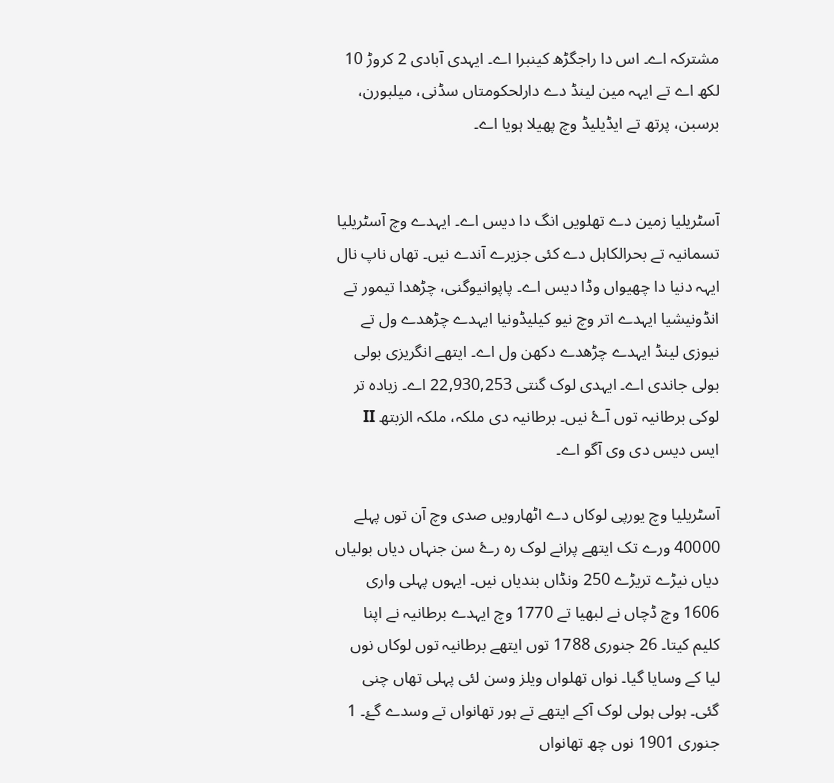مشترکہ اے۔ اس دا راجگڑھ کینبرا اے۔ ایہدی آبادی 2 کروڑ 10 لکھ اے تے ایہہ مین لینڈ دے دارلحکومتاں سڈنی، میلبورن، برسبن، پرتھ تے ایڈیلیڈ وچ پھیلا ہويا اے۔


آسٹریلیا زمین دے تھلویں انگ دا دیس اے۔ ایہدے وچ آسٹریلیا تسمانیہ تے بحرالکاہل دے کئی جزیرے آندے نیں۔ تھاں ناپ نال ایہہ دنیا دا چھیواں وڈا دیس اے۔ پاپوانیوگنی، چڑھدا تیمور تے انڈونیشیا ایہدے اتر وچ نیو کیلیڈونیا ایہدے چڑھدے ول تے نیوزی لینڈ ایہدے چڑھدے دکھن ول اے۔ ایتھے انگریزی بولی بولی جاندی اے۔ ایہدی لوک گنتی 22,930,253 اے۔ زیادہ تر لوکی برطانیہ توں آۓ نیں۔ برطانیہ دی ملکہ، ملکہ الزبتھ II ایس دیس دی وی آگو اے۔

آسٹریلیا وچ یورپی لوکاں دے اٹھارویں صدی وچ آن توں پہلے 40000 ورے تک ایتھے پرانے لوک رہ رۓ سن جنہاں دیاں بولیاں دیاں نیڑے تریڑے 250 ونڈاں بندیاں نیں۔ ایہوں پہلی واری 1606 وچ ڈچاں نے لبھیا تے 1770 وچ ایہدے برطانیہ نے اپنا کلیم کیتا۔ 26 جنوری 1788 توں ایتھے برطانیہ توں لوکاں نوں لیا کے وسایا گیا۔ نواں تھلواں ویلز وسن لئی پہلی تھاں چنی گئی۔ ہولی ہولی لوک آکے ایتھے تے ہور تھانواں تے وسدے گۓ۔ 1 جنوری 1901 نوں چھ تھانواں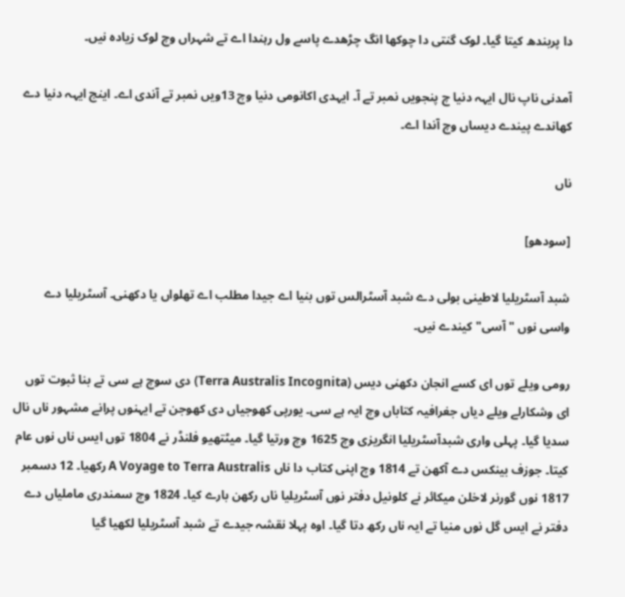دا پربندھ کیتا گیا۔ لوک گنتی دا چوکھا انگ چڑھدے پاسے ول رہندا اے تے شہراں وچ لوک زیادہ نیں۔

آمدنی ناپ نال ایہہ دنیا چ پنجویں نمبر تے آ۔ ایہدی اکانومی دنیا وچ 13ویں نمبر تے آندی اے۔ اینج ایہہ دنیا دے کھاندے پیندے دیساں وچ آندا اے۔

ناں

[سودھو]

شبد آسٹریلیا لاطینی بولی دے شبد آسٹرالس توں بنیا اے جیدا مطلب اے تھلواں یا دکھنی۔ آسٹریلیا دے واسی نوں "آسی" کیندے نیں۔

رومی ویلے توں ای کسے انجان دکھنی دیس (Terra Australis Incognita) دی سوچ ہے سی تے بنا ثبوت توں ای وشکارلے ویلے دیاں جغرافیہ کتاباں وچ ایہ ہے سی۔ یورپی کھوجیاں دی کھوجن تے ایہنوں پرانے مشہور ناں نال سدیا گیا۔ پہلی واری شبدآسٹریلیا انگریزی وچ 1625 وچ ورتیا گیا۔ میٹتھیو فلنڈر نے 1804 توں ایس ناں نوں عام کیتا۔ جوزف بینکس دے آکھن تے 1814 وچ اپنی کتاب دا ناں A Voyage to Terra Australis رکھیا۔ 12 دسمبر 1817 نوں گورنر لاخلن میکائر نے کلونیل دفتر نوں آسٹریلیا ناں رکھن بارے کیا۔ 1824 وچ سمندری ماملیاں دے دفتر نے ایس گل نوں منیا تے ایہ ناں رکھ دتا گیا۔ اوہ پہلا نقشہ جیدے تے شبد آسٹریلیا لکھیا گیا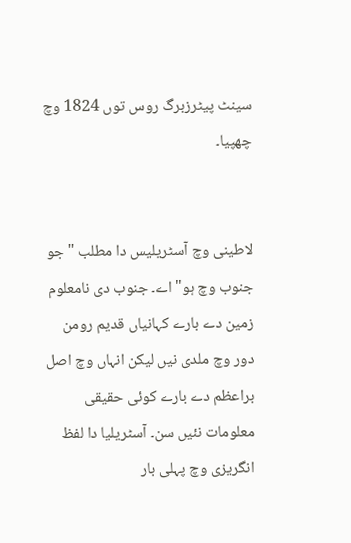سینٹ پیٹرزبرگ روس توں 1824 وچ چھپیا۔


لاطینی وچ آسٹریلیس دا مطلب "جو جنوب وچ ہو" اے۔ جنوب دی نامعلوم زمین دے بارے کہانیاں قدیم رومن دور وچ ملدی نيں لیکن انہاں وچ اصل براعظم دے بارے کوئی حقیقی معلومات نئيں سن۔ آسٹریلیا دا لفظ انگریزی وچ پہلی بار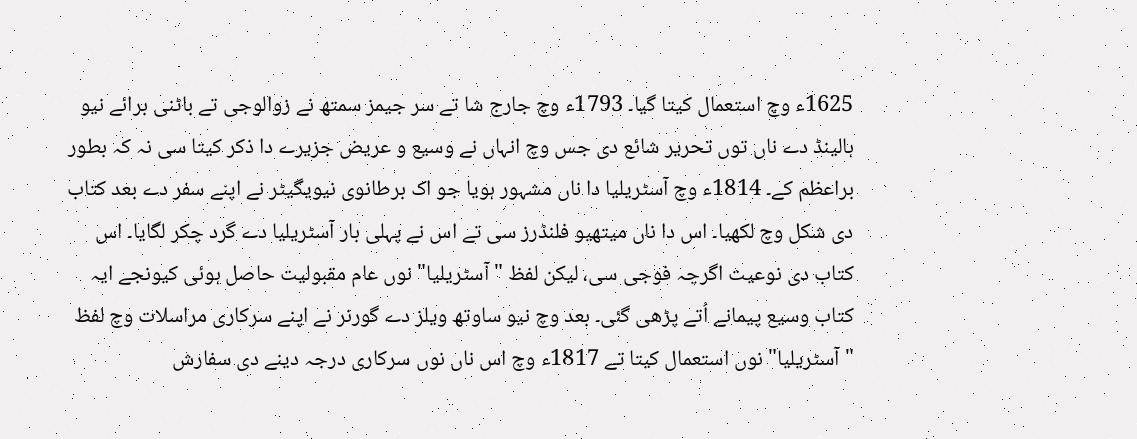1625ء وچ استعمال کيتا گیا۔ 1793ء وچ جارج شا تے سر جیمز سمتھ نے زوالوجی تے باٹنی برائے نیو ہالینڈ دے ناں توں تحریر شائع دی جس وچ انہاں نے وسیع و عریض جزیرے دا ذکر کيتا سی نہ کہ بطور براعظم کے۔ 1814ء وچ آسٹریلیا دا ناں مشہور ہويا جو اک برطانوی نیویگیٹر نے اپنے سفر دے بعد کتاب دی شکل وچ لکھیا۔ اس دا ناں میتھیو فلنڈرز سی تے اس نے پہلی بار آسٹریلیا دے گرد چکر لگایا۔ اس کتاب دی نوعیت اگرچہ فوجی سی، لیکن لفظ "آسٹریلیا" نوں عام مقبولیت حاصل ہوئی کیونجے ایہ کتاب وسیع پیمانے اُتے پڑھی گئی۔ بعد وچ نیو ساوتھ ویلز دے گورنر نے اپنے سرکاری مراسلات وچ لفظ "آسٹریلیا" نوں استعمال کيتا تے 1817ء وچ اس ناں نوں سرکاری درجہ دینے دی سفارش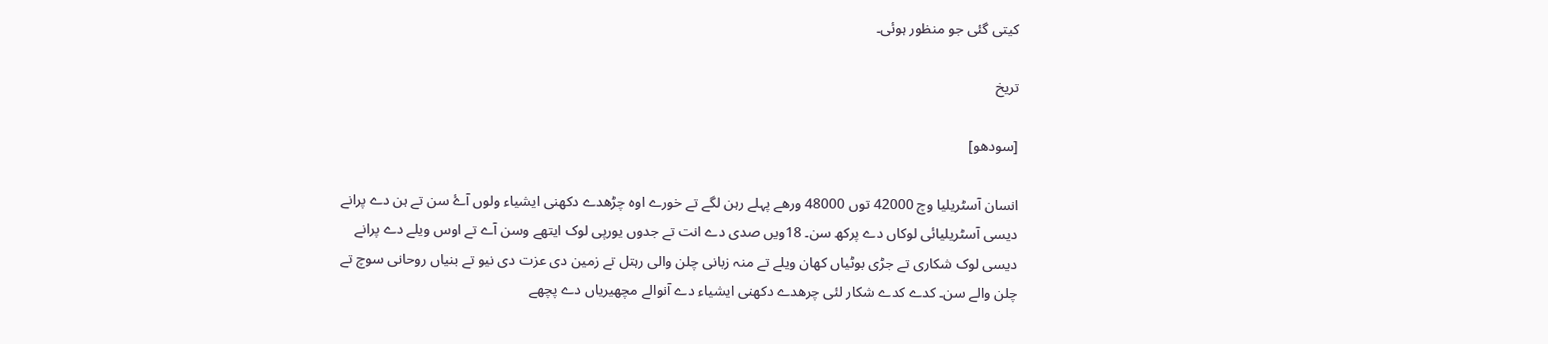کيتی گئی جو منظور ہوئی۔

تریخ

[سودھو]

انسان آسٹریلیا وچ 42000 توں 48000 ورھے پہلے رہن لگے تے خورے اوہ چڑھدے دکھنی ایشیاء ولوں آۓ سن تے ہن دے پرانے دیسی آسٹریلیائی لوکاں دے پرکھ سن۔ 18ویں صدی دے انت تے جدوں یورپی لوک ایتھے وسن آے تے اوس ویلے دے پرانے دیسی لوک شکاری تے جڑی بوٹیاں کھان ویلے تے منہ زبانی چلن والی رہتل تے زمین دی عزت دی نیو تے بنیاں روحانی سوچ تے چلن والے سن۔ کدے کدے شکار لئی چرھدے دکھنی ایشیاء دے آنوالے مچھیریاں دے پچھے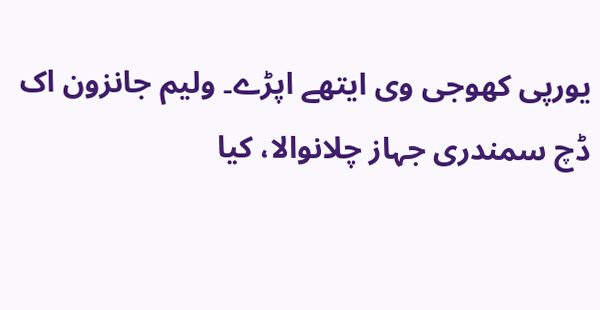یورپی کھوجی وی ایتھے اپڑے۔ ولیم جانزون اک ڈچ سمندری جہاز چلانوالا، کیا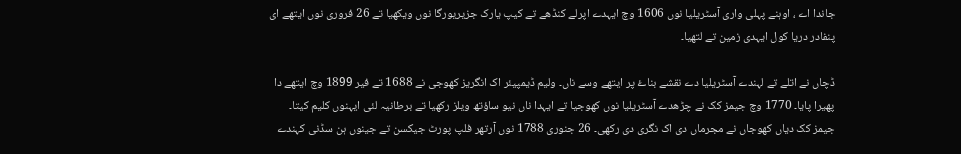جاندا اے ، اوہنے پہلی واری آسٹریلیا نوں 1606 وچ ایہدے اپرلے کنڈھے تے کیپ یارک جزیریورگا نوں ویکھیا تے 26 فروری نوں ایتھے ای پنفادر دریا کول ایہدی زمین تے لتھیا۔

ڈچاں نے اتلے تے لہندے آسٹریلیا دے نقشے بناۓ پر ایتھے وسے ناں۔ ولیم ڈیمپیئر اک انگریز کھوجی نے 1688 تے فیر 1899 وچ ایتھے دا پھیرا پایا۔ 1770 وچ جیمز کک نے چڑھدے آسٹریلیا نوں کھوجیا تے ایہدا ناں نیو ساؤتھ ویلز رکھیا تے برطانیہ لئی ایہنوں کلیم کیتا۔ جیمز کک دیاں کھوجاں نے مجرماں دی اک نگری دی رکھی۔ 26 جنوری 1788 نوں آرتھر فلپ پورٹ جیکسن تے جینوں ہن سڈنی کہندے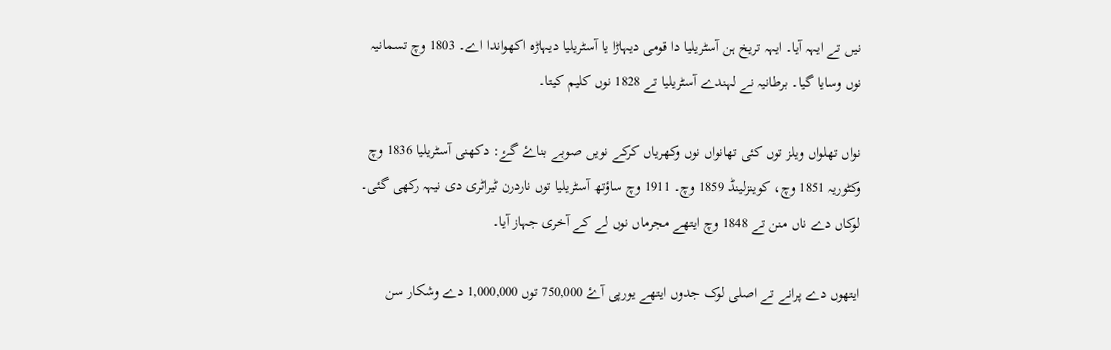نیں تے ایہہ آیا۔ ایہہ تریخ ہن آسٹریلیا دا قومی دیہاڑا یا آسٹریلیا دیہاڑہ اکھواندا اے۔ 1803 وچ تسمانیہ نوں وسایا گیا۔ برطانیہ نے لہندے آسٹریلیا تے 1828 نوں کلیم کیتا۔

نواں تھلواں ویلز توں کئی تھانواں نوں وکھریاں کرکے نویں صوبے بناۓ گۓ: دکھنی آسٹریلیا 1836 وچ وکٹوریہ 1851 وچ، کوینزلینڈ 1859 وچ۔ 1911 وچ ساؤتھ آسٹریلیا توں ناردرن ٹیراٹری دی نیہہ رکھی گئی۔ لوکاں دے ناں منن تے 1848 وچ ایتھے مجرماں نوں لے کے آخری جہاز آیا۔

ایتھوں دے پرانے تے اصلی لوک جدوں ایتھے یورپی آۓ 750,000 توں 1,000,000 دے وشکار سن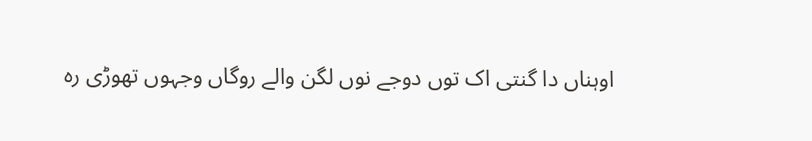اوہناں دا گنتی اک توں دوجے نوں لگن والے روگاں وجہوں تھوڑی رہ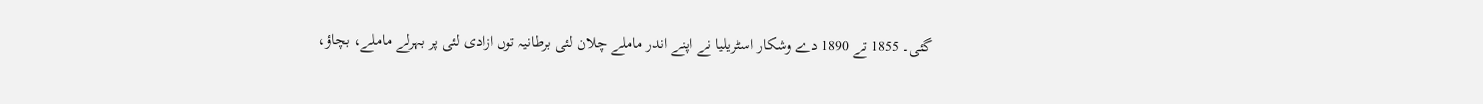گئی۔ 1855 تے 1890 دے وشکار اسٹریلیا نے اپنے اندر ماملے چلان لئی برطانیہ توں ازادی لئی پر بہرلے ماملے، بچاؤ،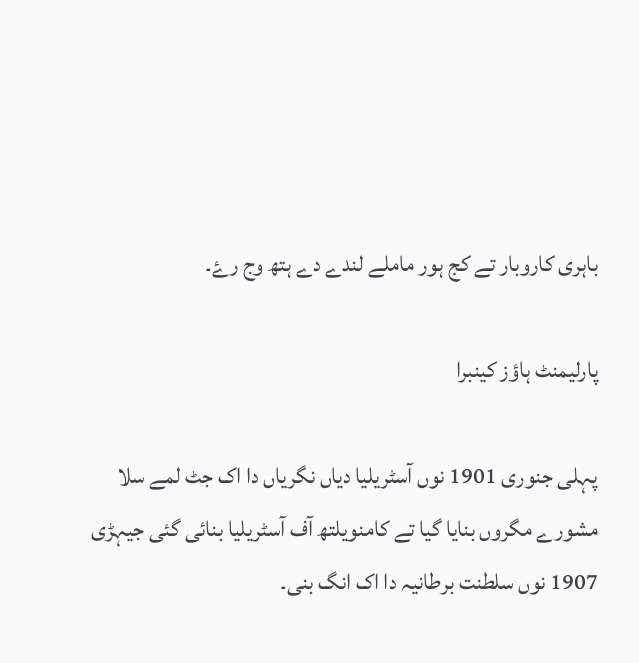باہری کاروبار تے کج ہور ماملے لندے دے ہتھ وج رۓ۔

پارلیمنٹ ہاؤز کینبرا

پہلی جنوری 1901 نوں آسٹریلیا دیاں نگریاں دا اک جٹ لمے سلا مشورے مگروں بنایا گیا تے کامنویلتھ آف آسٹریلیا بنائی گئی جیہڑی 1907 نوں سلطنت برطانیہ دا اک انگ بنی۔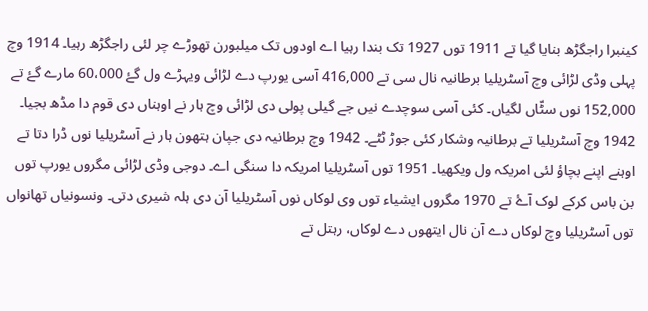کینبرا راجگڑھ بنایا گیا تے 1911 توں 1927 تک بندا رہیا اے اودوں تک میلبورن تھوڑے چر لئی راجگڑھ رہیا۔ 1914 وچ پہلی وڈی لڑائی وچ آسٹریلیا برطانیہ نال سی تے 416,000 آسی یورپ دے لڑائی ویہڑے ول گۓ 60،000 مارے گۓ تے 152,000 نوں سٹّاں لگیاں۔ کئی آسی سوچدے نیں جے گیلی پولی دی لڑائی وچ ہار نے اوہناں دی قوم دا مڈھ بجیا۔ 1942 وچ آسٹریلیا تے برطانیہ وشکار کئی جوڑ ٹٹے۔ 1942 وچ برطانیہ دی جپان ہتھون ہار نے آسٹریلیا نوں ڈرا دتا تے اوہنے اپنے بچاؤ لئی امریکہ ول ویکھیا۔ 1951 توں آسٹریلیا امریکہ دا سنگی اے۔ دوجی وڈی لڑائی مگروں یورپ توں بن باس کرکے لوک آۓ تے 1970 مگروں ایشیاء توں وی لوکاں نوں آسٹریلیا آن دی ہلہ شیری دتی۔ ونسونیاں تھانواں توں آسٹریلیا وچ لوکاں دے آن نال ایتھوں دے لوکاں، رہتل تے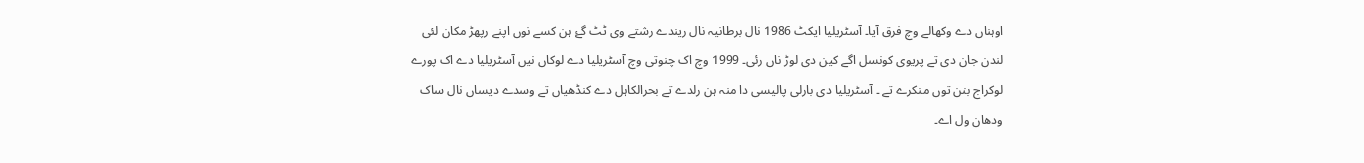اوہناں دے وکھالے وچ فرق آیا۔ آسٹریلیا ایکٹ 1986 نال برطانیہ نال ریندے رشتے وی ٹٹ گۓ ہن کسے نوں اپنے رپھڑ مکان لئی لندن جان دی تے پریوی کونسل اگے کین دی لوڑ ناں رئی۔ 1999 وچ اک چنوتی وچ آسٹریلیا دے لوکاں نیں آسٹریلیا دے اک پورے لوکراج بنن توں منکرے تے ۔ آسٹریلیا دی بارلی پالیسی دا منہ ہن رلدے تے بحرالکاہل دے کنڈھیاں تے وسدے دیساں نال ساک ودھان ول اے۔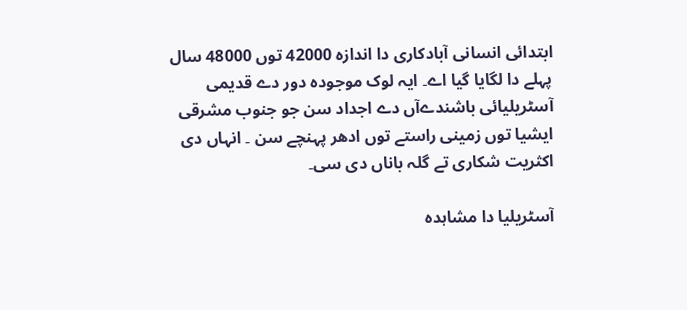ابتدائی انسانی آبادکاری دا اندازہ 42000 توں 48000 سال پہلے دا لگایا گیا اے۔ ایہ لوک موجودہ دور دے قدیمی آسٹریلیائی باشندےآں دے اجداد سن جو جنوب مشرقی ایشیا توں زمینی راستے توں ادھر پہنچے سن ۔ انہاں دی اکثریت شکاری تے گلہ باناں دی سی۔

آسٹریلیا دا مشاہدہ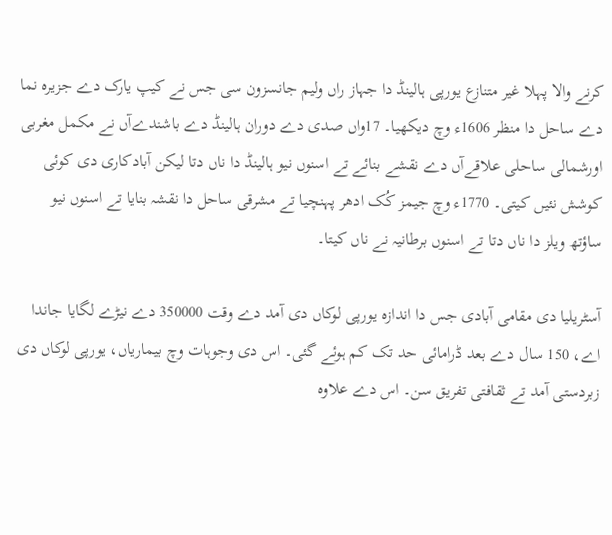کرنے والا پہلا غیر متنازع یورپی ہالینڈ دا جہاز راں ولیم جانسزون سی جس نے کیپ یارک دے جزیرہ نما دے ساحل دا منظر 1606ء وچ دیکھیا۔ 17واں صدی دے دوران ہالینڈ دے باشندےآں نے مکمل مغربی اورشمالی ساحلی علاقےآں دے نقشے بنائے تے اسنوں نیو ہالینڈ دا ناں دتا لیکن آبادکاری دی کوئی کوشش نئيں کيتی۔ 1770ء وچ جیمز کُک ادھر پہنچیا تے مشرقی ساحل دا نقشہ بنایا تے اسنوں نیو ساؤتھ ویلز دا ناں دتا تے اسنوں برطانیہ نے ناں کيتا۔

آسٹریلیا دی مقامی آبادی جس دا اندازہ یورپی لوکاں دی آمد دے وقت 350000 دے نیڑے لگایا جاندا اے، 150 سال دے بعد ڈرامائی حد تک کم ہوئے گئی۔ اس دی وجوہات وچ بیماریاں، یورپی لوکاں دی زبردستی آمد تے ثقافتی تفریق سن۔ اس دے علاوہ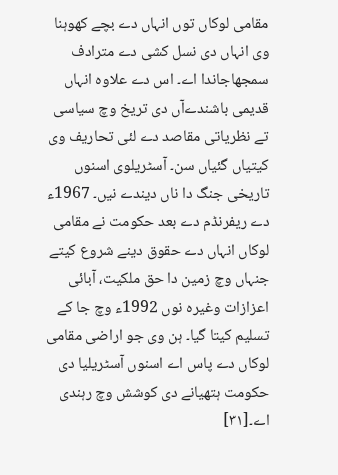مقامی لوکاں توں انہاں دے بچے کھوہنا وی انہاں دی نسل کشی دے مترادف سمجھاجاندا اے۔ اس دے علاوہ انہاں قدیمی باشندےآں دی تریخ وچ سیاسی تے نظریاتی مقاصد دے لئی تحاریف وی کيتیاں گئیاں سن۔ آسٹریلوی اسنوں تاریخی جنگ دا ناں دیندے نيں۔ 1967ء دے ریفرنڈم دے بعد حکومت نے مقامی لوکاں انہاں دے حقوق دینے شروع کیتے جنہاں وچ زمین دا حق ملکیت، آبائی اعزازات وغیرہ نوں 1992ء وچ جا کے تسلیم کيتا گیا۔ ہن وی جو اراضی مقامی لوکاں دے پاس اے اسنوں آسٹریلیا دی حکومت ہتھیانے دی کوشش وچ رہندی اے۔[۳۱]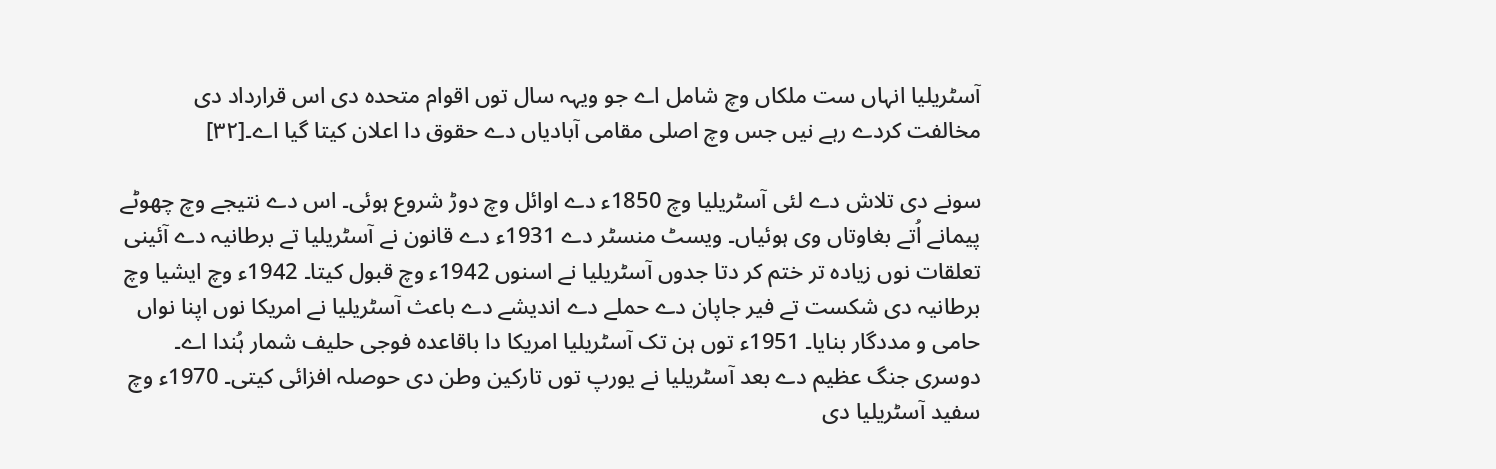آسٹریلیا انہاں ست ملکاں وچ شامل اے جو ویہہ سال توں اقوام متحدہ دی اس قرارداد دی مخالفت کردے رہے نيں جس وچ اصلی مقامی آبادیاں دے حقوق دا اعلان کيتا گیا اے۔[۳۲]

سونے دی تلاش دے لئی آسٹریلیا وچ 1850ء دے اوائل وچ دوڑ شروع ہوئی۔ اس دے نتیجے وچ چھوٹے پیمانے اُتے بغاوتاں وی ہوئیاں۔ ویسٹ منسٹر دے 1931ء دے قانون نے آسٹریلیا تے برطانیہ دے آئینی تعلقات نوں زیادہ تر ختم کر دتا جدوں آسٹریلیا نے اسنوں 1942ء وچ قبول کيتا۔ 1942ء وچ ایشیا وچ برطانیہ دی شکست تے فیر جاپان دے حملے دے اندیشے دے باعث آسٹریلیا نے امریکا نوں اپنا نواں حامی و مددگار بنایا۔ 1951ء توں ہن تک آسٹریلیا امریکا دا باقاعدہ فوجی حلیف شمار ہُندا اے۔ دوسری جنگ عظیم دے بعد آسٹریلیا نے یورپ توں تارکین وطن دی حوصلہ افزائی کيتی۔ 1970ء وچ سفید آسٹریلیا دی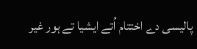پالیسی دے اختتام اُتے ایشیا تے ہور غیر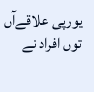یورپی علاقےآں توں افراد نے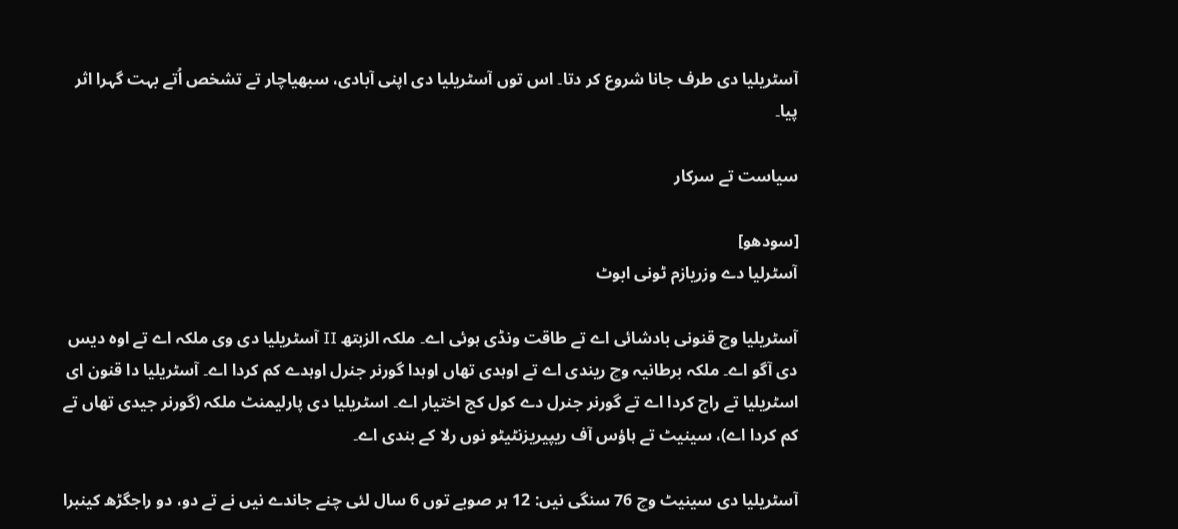آسٹریلیا دی طرف جانا شروع کر دتا۔ اس توں آسٹریلیا دی اپنی آبادی، سبھیاچار تے تشخص اُتے بہت گہرا اثر پيا۔

سیاست تے سرکار

[سودھو]
آسٹرلیا دے وزریازم ٹونی ابوٹ

آسٹریلیا وچ قنونی بادشائی اے تے طاقت ونڈی ہوئی اے۔ ملکہ الزبتھ II آسٹریلیا دی وی ملکہ اے تے اوہ دیس دی آگو اے۔ ملکہ برطانیہ وچ ریندی اے تے اوہدی تھاں اوہدا گورنر جنرل اوہدے کم کردا اے۔ آسٹریلیا دا قنون ای اسٹریلیا تے راج کردا اے تے گورنر جنرل دے کول کج اختیار اے۔ اسٹریلیا دی پارلیمنٹ ملکہ (گورنر جیدی تھاں تے کم کردا اے)، سینیٹ تے ہاؤس آف ریپیریزنٹیٹو نوں رلا کے بندی اے۔

آسٹریلیا دی سینیٹ وچ 76 سنگی نیں: 12 ہر صوبے توں 6 سال لئی چنے جاندے نیں نے تے دو، دو راجگڑھ کینبرا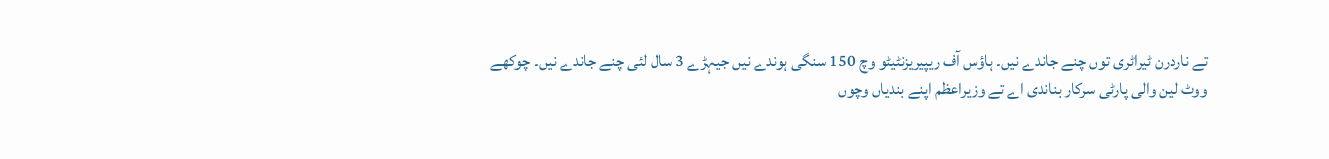تے ناردرن ٹیراٹری توں چنے جاندے نیں۔ ہاؤس آف ریپیریزنٹیٹو وچ 150 سنگی ہوندے نیں جیہڑے 3 سال لئی چنے جاندے نیں۔ چوکھے ووٹ لین والی پارٹی سرکار بناندی اے تے وزیراعظم اپنے بندیاں وچوں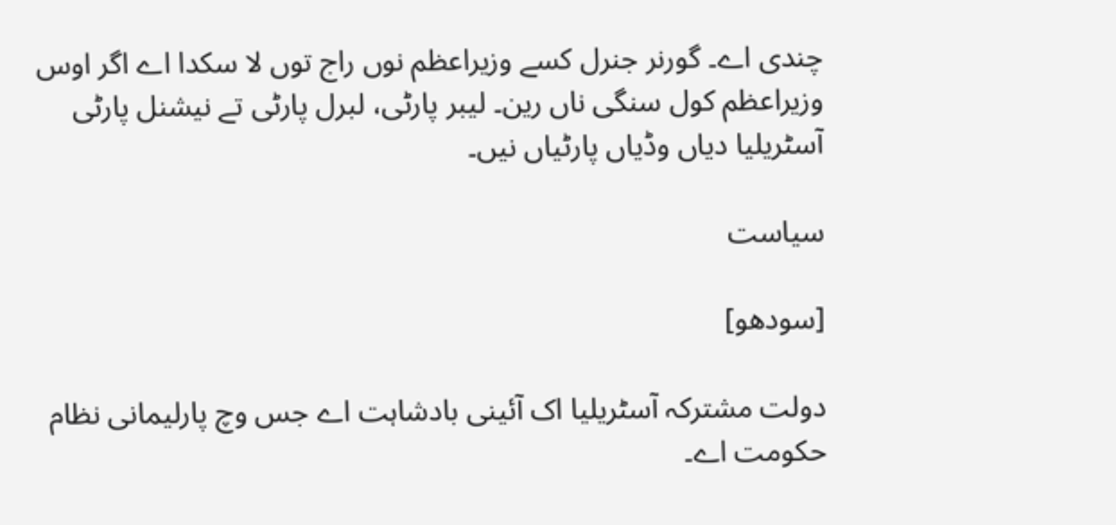چندی اے۔ گورنر جنرل کسے وزیراعظم نوں راج توں لا سکدا اے اگر اوس وزیراعظم کول سنگی ناں رین۔ لیبر پارٹی، لبرل پارٹی تے نیشنل پارٹی آسٹریلیا دیاں وڈیاں پارٹیاں نیں۔

سیاست

[سودھو]

دولت مشترکہ آسٹریلیا اک آئینی بادشاہت اے جس وچ پارلیمانی نظام حکومت اے۔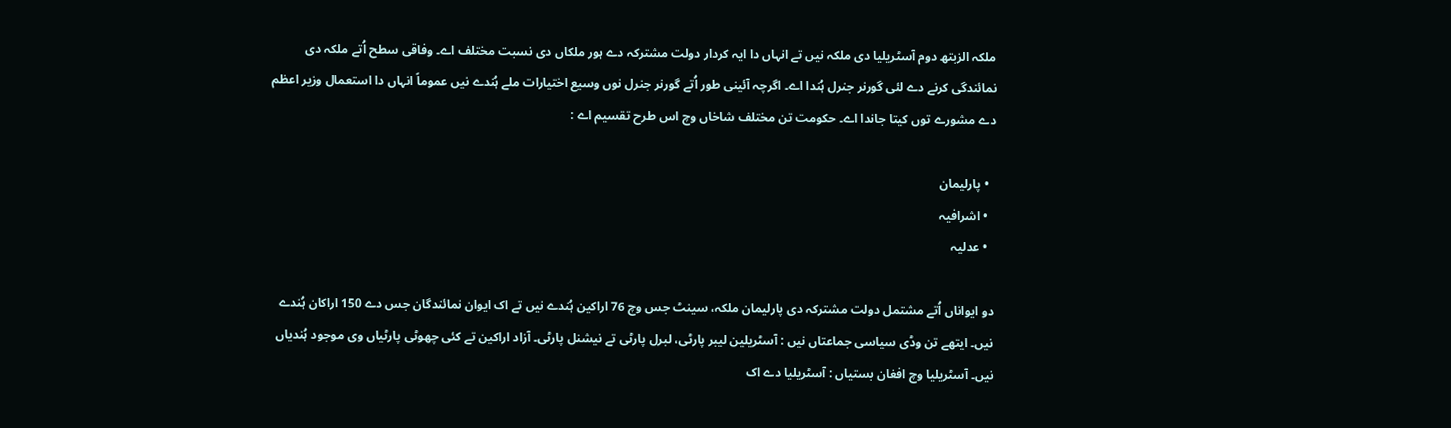ملکہ الزبتھ دوم آسٹریلیا دی ملکہ نيں تے انہاں دا ایہ کردار دولت مشترکہ دے ہور ملکاں دی نسبت مختلف اے۔ وفاقی سطح اُتے ملکہ دی نمائندگی کرنے دے لئی گورنر جنرل ہُندا اے۔ اگرچہ آئینی طور اُتے گورنر جنرل نوں وسیع اختیارات ملے ہُندے نيں عموماً انہاں دا استعمال وزیر اعظم دے مشورے توں کيتا جاندا اے۔ حکومت تن مختلف شاخاں وچ اس طرح تقسیم اے :

  • پارلیمان
  • اشرافیہ
  • عدلیہ

دو ایواناں اُتے مشتمل دولت مشترکہ دی پارلیمان ملکہ، سینٹ جس وچ 76 اراکین ہُندے نيں تے اک ایوان نمائندگان جس دے 150 اراکان ہُندے نيں۔ ایتھے تن وڈی سیاسی جماعتاں نيں : آسٹریلین لیبر پارٹی، لبرل پارٹی تے نیشنل پارٹی۔ آزاد اراکین تے کئی چھوٹی پارٹیاں وی موجود ہُندیاں نيں۔ آسٹریلیا وچ افغان بستیاں : آسٹریلیا دے اک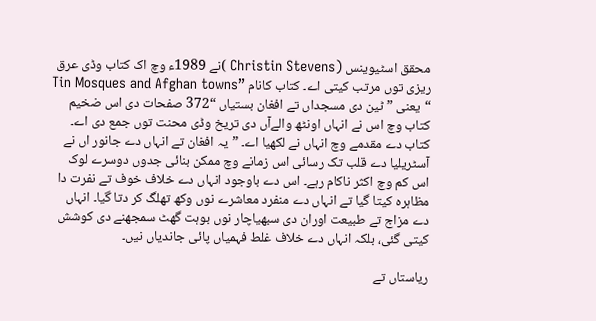محقق اسٹیوینس (Christin Stevens )نے 1989ء وچ اک کتاب وڈی عرق ریزی توں مرتب کيتی اے۔ کتاب کانام ”Tin Mosques and Afghan towns “یعنی ”ٹین دی مسجداں تے افغان بستیاں “372 صفحات دی اس ضخیم کتاب وچ اس نے انہاں اونٹھ والےآں دی تریخ وڈی محنت توں جمع دی اے۔ کتاب دے مقدمے وچ انہاں نے لکھیا اے۔ ”یہ افغان تے انہاں دے جانور اں نے آسٹریلیا دے قلب تک رسائی اس زمانے وچ ممکن بنائی جدوں دوسرے لوک اس کم وچ اکثر ناکام رہے۔ اس دے باوجود انہاں دے خلاف خوف تے نفرت دا مظاہرہ کيتا گیا تے انہاں دے منفرد معاشرے نوں وکھ تھلگ کر دتا گیا۔ انہاں دے مزاج تے طبیعت اوران دی سبھیاچار نوں بوہت گھٹ سمجھنے دی کوشش کيتی گئی، بلکہ انہاں دے خلاف غلط فہمیاں پائی جاندیاں نيں۔

ریاستاں تے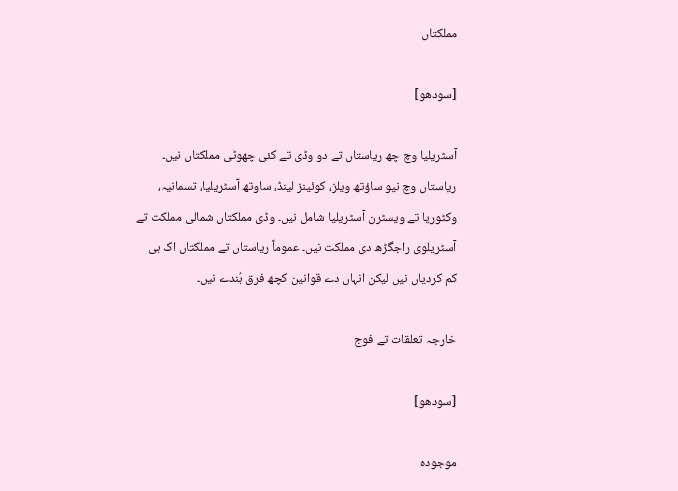مملکتاں

[سودھو]

آسٹریلیا وچ چھ ریاستاں تے دو وڈی تے کئی چھوٹی مملکتاں نيں۔ ریاستاں وچ نیو ساؤتھ ویلز، کوئینز لینڈ، ساوتھ آسٹریلیا، تسمانیہ، وکٹوریا تے ویسٹرن آسٹریلیا شامل نيں۔ وڈی مملکتاں شمالی مملکت تے آسٹریلوی راجگڑھ دی مملکت نيں۔ عموماً ریاستاں تے مملکتاں اک ہی کم کردیاں نيں لیکن انہاں دے قوانین کچھ فرق ہُندے نيں۔

خارجہ تعلقات تے فوج

[سودھو]

موجودہ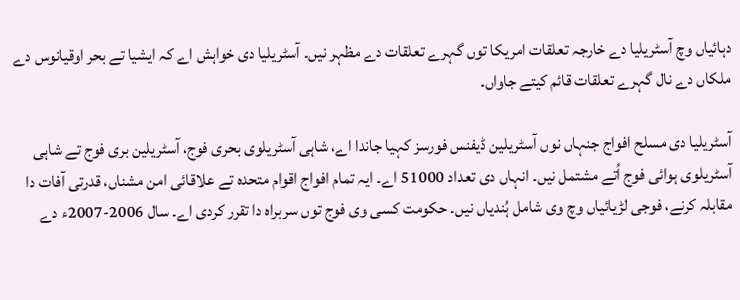دہائیاں وچ آسٹریلیا دے خارجہ تعلقات امریکا توں گہرے تعلقات دے مظہر نيں۔ آسٹریلیا دی خواہش اے کہ ایشیا تے بحر اوقیانوس دے ملکاں دے نال گہرے تعلقات قائم کیتے جاواں۔

آسٹریلیا دی مسلح افواج جنہاں نوں آسٹریلین ڈیفنس فورسز کہیا جاندا اے، شاہی آسٹریلوی بحری فوج، آسٹریلین بری فوج تے شاہی آسٹریلوی ہوائی فوج اُتے مشتمل نيں۔ انہاں دی تعداد 51000 اے۔ ایہ تمام افواج اقوام متحدہ تے علاقائی امن مشناں، قدرتی آفات دا مقابلہ کرنے، فوجی لڑیائیاں وچ وی شامل ہُندیاں نيں۔ حکومت کسی وی فوج توں سربراہ دا تقرر کردی اے۔ سال 2006-2007ء دے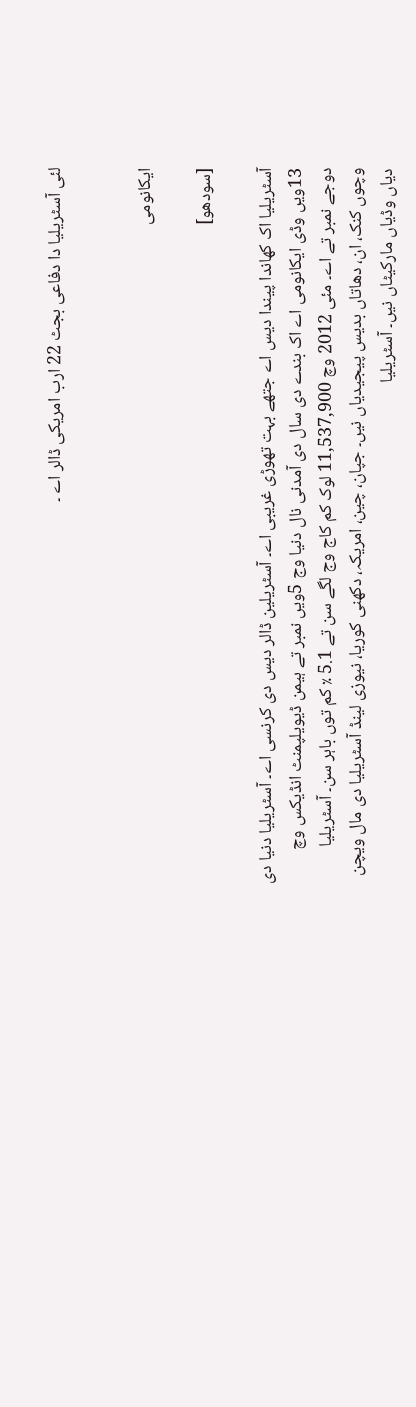لئی آسٹریلیا دا دفاعی بجٹ 22 ارب امریکی ڈالر اے ۔


ایکانومی

[سودھو]

آسٹریلیا اک کھاندا پیندا دیس اے جتھے بہت تھوڑی غریبی اے۔ آسٹریلین ڈالر دیس دی کرنسی اے۔ آسٹریلیا دنیا دی 13ویں وڈی ایکانومی اے اک بندے دی سال دی آمدنی نال دنیا وج 5ویں نمبر تے ہیمن ڈیویلپمنٹ انڈیکس وچ دوجے نمبر تے اے۔ مئی 2012 وچ 11,537,900 لوک کم کاج وج لگے سن تے 5.1 ٪ کم توں باہر سن۔ آسٹریلیا وچوں کنک، ان، دھاتاں بدیس پیجیدیاں نیں۔ جپان، چین، امریکہ، دکھنی کوریا، نیوزی لینڈ آسٹریلیا دی مال ویچن دیاں وڈیاں مارکیٹاں نیں۔ آسٹریلیا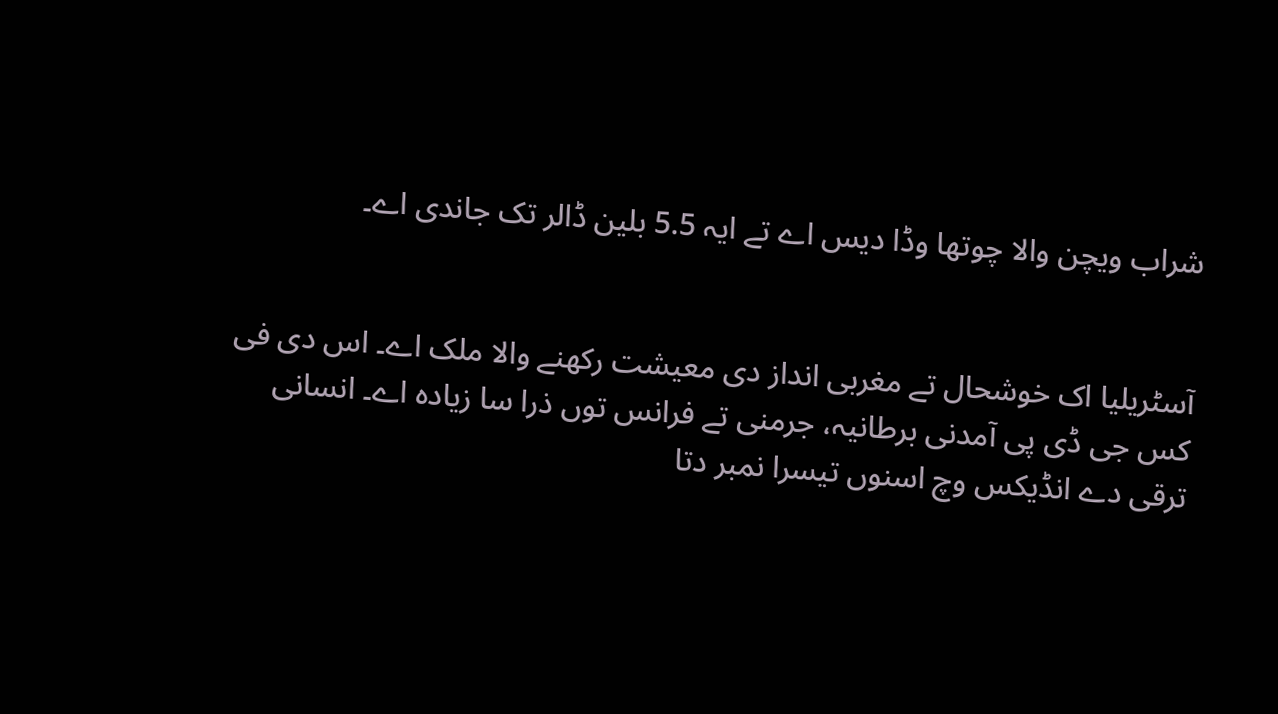شراب ویچن والا چوتھا وڈا دیس اے تے ایہ 5.5 بلین ڈالر تک جاندی اے۔


آسٹریلیا اک خوشحال تے مغربی انداز دی معیشت رکھنے والا ملک اے۔ اس دی فی کس جی ڈی پی آمدنی برطانیہ، جرمنی تے فرانس توں ذرا سا زیادہ اے۔ انسانی ترقی دے انڈیکس وچ اسنوں تیسرا نمبر دتا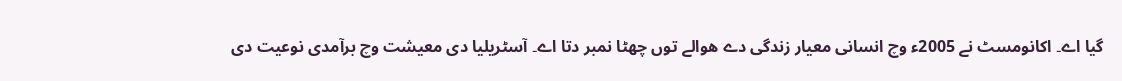گیا اے۔ اکانومسٹ نے 2005ء وچ انسانی معیار زندگی دے ھوالے توں چھٹا نمبر دتا اے۔ آسٹریلیا دی معیشت وچ برآمدی نوعیت دی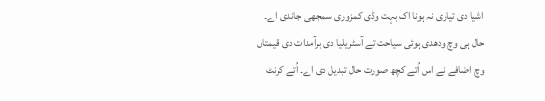اشیا دی تیاری نہ ہونا اک بہت وڈی کمزوری سمجھی جاندی اے۔ حال ہی وچ ودھدی ہوئی سیاحت تے آسٹریلیا دی برآمدات دی قیمتاں وچ اضافے نے اس اُتے کچھ صورت حال تبدیل دی اے۔ اُتے کرنٹ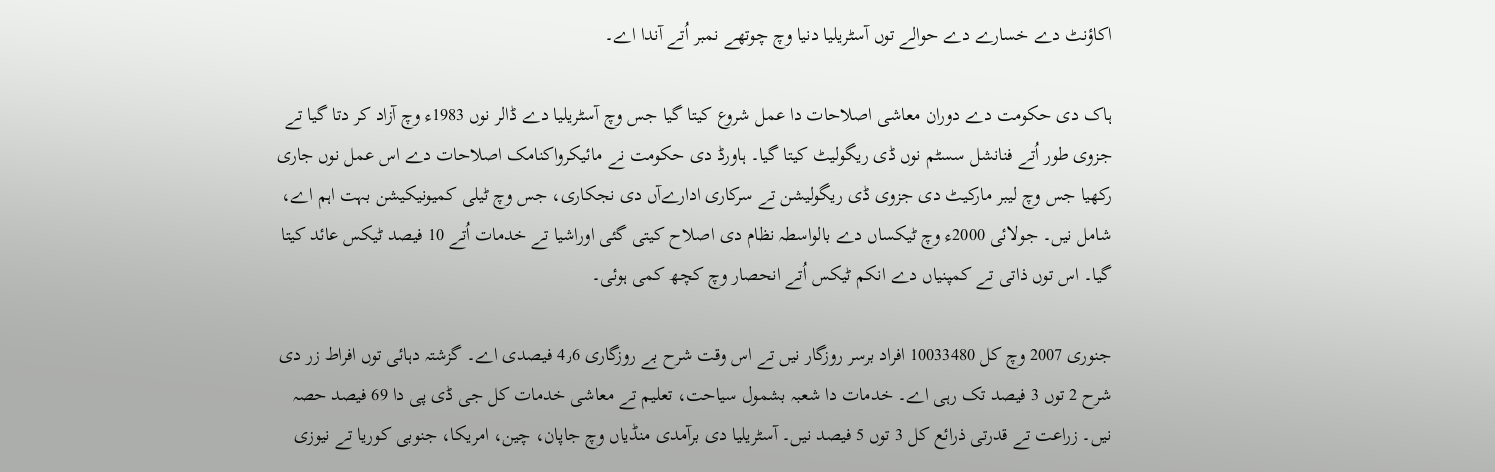اکاؤنٹ دے خسارے دے حوالے توں آسٹریلیا دنیا وچ چوتھے نمبر اُتے آندا اے۔

ہاک دی حکومت دے دوران معاشی اصلاحات دا عمل شروع کيتا گیا جس وچ آسٹریلیا دے ڈالر نوں 1983ء وچ آزاد کر دتا گیا تے جزوی طور اُتے فنانشل سسٹم نوں ڈی ریگولیٹ کيتا گیا۔ ہاورڈ دی حکومت نے مائیکرواکنامک اصلاحات دے اس عمل نوں جاری رکھیا جس وچ لیبر مارکیٹ دی جزوی ڈی ریگولیشن تے سرکاری ادارےآں دی نجکاری، جس وچ ٹیلی کمیونیکیشن بہت اہم اے، شامل نيں۔ جولائی 2000ء وچ ٹیکساں دے بالواسطہ نظام دی اصلاح کيتی گئی اوراشیا تے خدمات اُتے 10 فیصد ٹیکس عائد کيتا گیا۔ اس توں ذاتی تے کمپنیاں دے انکم ٹیکس اُتے انحصار وچ کچھ کمی ہوئی۔

جنوری 2007 وچ کل 10033480 افراد برسر روزگار نيں تے اس وقت شرح بے روزگاری 4٫6 فیصدی اے۔ گزشتہ دہائی توں افراط زر دی شرح 2 توں 3 فیصد تک رہی اے۔ خدمات دا شعبہ بشمول سیاحت، تعلیم تے معاشی خدمات کل جی ڈی پی دا 69 فیصد حصہ نيں۔ زراعت تے قدرتی ذرائع کل 3 توں 5 فیصد نيں۔ آسٹریلیا دی برآمدی منڈیاں وچ جاپان، چین، امریکا، جنوبی کوریا تے نیوزی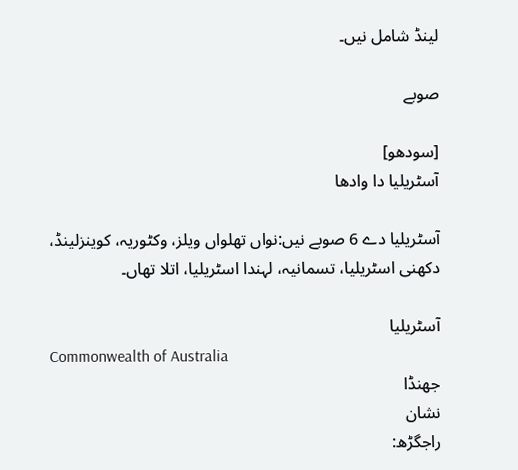لینڈ شامل نيں۔

صوبے

[سودھو]
آسٹریلیا دا وادھا

آسٹریلیا دے 6 صوبے نیں:نواں تھلواں ویلز، وکٹوریہ، کوینزلینڈ، دکھنی اسٹریلیا، تسمانیہ، لہندا اسٹریلیا، اتلا تھاں۔

آسٹریلیا
Commonwealth of Australia
جھنڈا
نشان
راجگڑھ: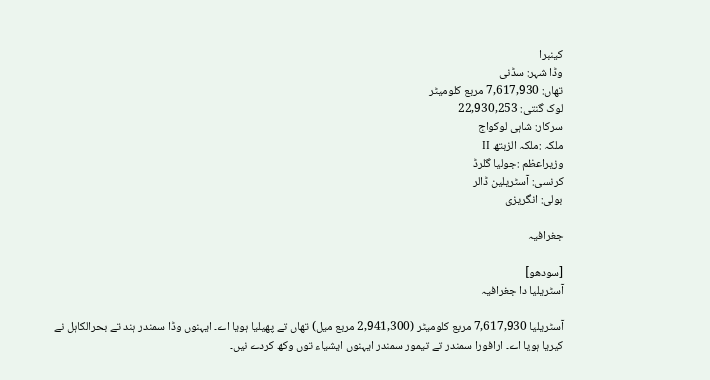کینبرا
وڈا شہر: سڈنی
تھاں: 7,617,930 مربع کلومیٹر
لوک گنتی: 22,930,253
سرکار: شاہی لوکواج
ملکہ :ملکہ الزبتھ II
وزیراعظم :جولیا گلرڈ
کرنسی: آسٹریلین ڈالر
بولی: انگریزی

جغرافیہ

[سودھو]
آسٹریلیا دا جغرافیہ

آسٹریلیا 7,617,930 مربع کلومیٹر (2,941,300 مربع میل) تھاں تے پھیلیا ہویا اے۔ ایہنوں وڈا سمندر ہند تے بحرالکاہل نے کیریا ہویا اے۔ ارافورا سمندر تے تیمور سمندر ایہنوں ایشیاء توں وکھ کردے نیں۔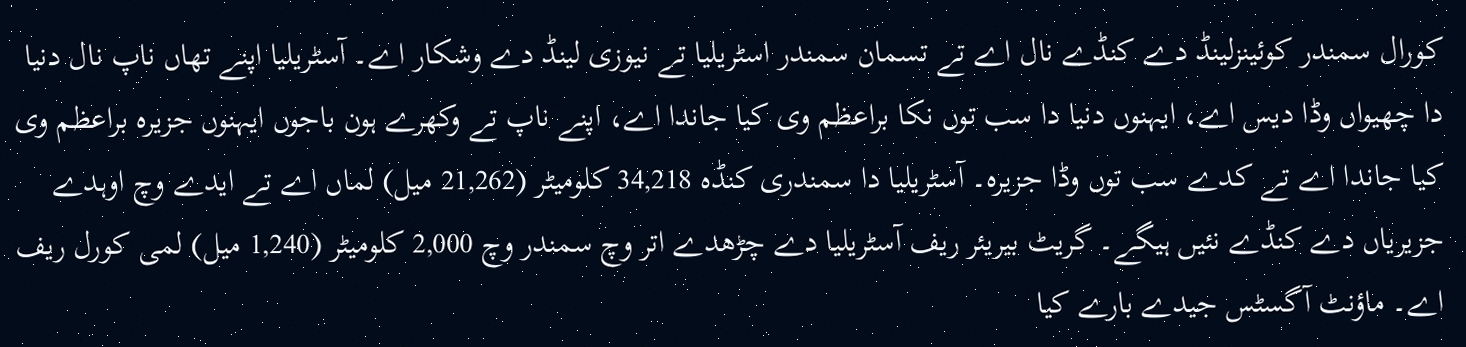کورال سمندر کوئینزلینڈ دے کنڈے نال اے تے تسمان سمندر اسٹریلیا تے نیوزی لینڈ دے وشکار اے۔ آسٹریلیا اپنے تھاں ناپ نال دنیا دا چھیواں وڈا دیس اے، ایہنوں دنیا دا سب توں نکا براعظم وی کیا جاندا اے، اپنے ناپ تے وکھرے ہون باجوں ایہنوں جزیرہ براعظم وی کیا جاندا اے تے کدے سب توں وڈا جزیرہ۔ آسٹریلیا دا سمندری کنڈہ 34,218 کلومیٹر (21,262 میل) لماں اے تے ایدے وچ اوہدے جزیریاں دے کنڈے نئیں ہیگے۔ گریٹ بیریئر ریف آسٹریلیا دے چڑھدے اتر وچ سمندر وچ 2,000 کلومیٹر (1,240 میل) لمی کورل ریف اے۔ ماؤنٹ آگسٹس جیدے بارے کیا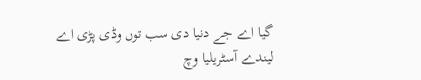گیا اے جے دنیا دی سب توں وڈی پڑی اے لیندے آسٹریلیا وچ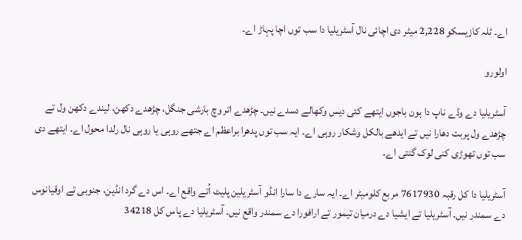اے۔ ٹلہ کازیسکو 2,228 میٹر دی اچائی نال آسٹریلیا دا سب توں اچا پہاڑ اے۔

اولورو

آسٹریلیا دے وڈے ناپ دا ہون باجوں ایتھے کئی دیس وکھالے دسدے نیں۔ چڑھدے اتر وچ بارشی جنگل، چڑھدے دکھن، لیندے دکھن ول تے چڑھدے ول پربت دھارا نیں تے ایدھے بالکل وشکار روہی اے۔ ایہ سب توں پدھرا براعظم اے جتھے روہی یا روہی نال رلدا محول اے۔ ایتھے دی سب توں تھوڑی کنی لوک گنتی اے۔

آسٹریلیا دا کل رقبہ 7617930 مربع کلومیٹر اے۔ ایہ سارے دا سارا انڈو آسٹریلین پلیٹ اُتے واقع اے۔ اس دے گرد انڈین، جنوبی تے اوقیانوس دے سمندر نيں۔ آسٹریلیا تے ایشیا دے درمیان تیمور تے ارافورا دے سمندر واقع نيں۔ آسٹریلیا دے پاس کل 34218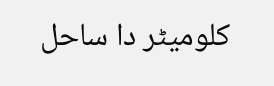کلومیٹر دا ساحل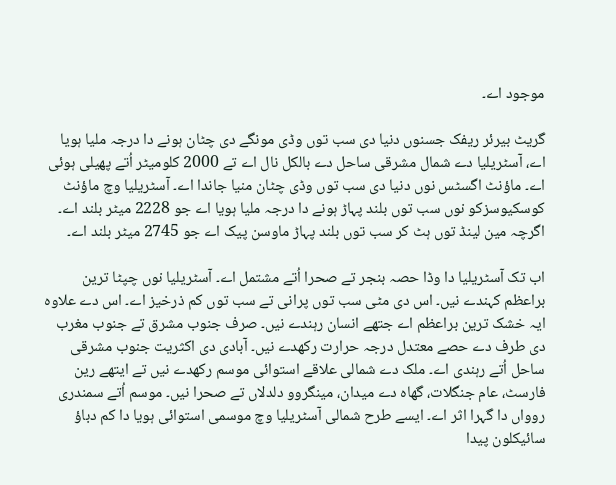موجود اے۔

گریٹ بیرئر ریفک جسنوں دنیا دی سب توں وڈی مونگے دی چٹان ہونے دا درجہ ملیا ہويا اے، آسٹریلیا دے شمال مشرقی ساحل دے بالکل نال اے تے 2000 کلومیٹر اُتے پھیلی ہوئی اے۔ ماؤنٹ اگسٹس نوں دنیا دی سب توں وڈی چٹان منیا جاندا اے۔ آسٹریلیا وچ ماؤنٹ کوسکیوسزکو نوں سب توں بلند پہاڑ ہونے دا درجہ ملیا ہويا اے جو 2228 میٹر بلند اے۔ اگرچہ مین لینڈ توں ہٹ کر سب توں بلند پہاڑ ماوسن پیک اے جو 2745 میٹر بلند اے۔

اب تک آسٹریلیا دا وڈا حصہ بنجر تے صحرا اُتے مشتمل اے۔ آسٹریلیا نوں چپٹا ترین براعظم کہندے نيں۔ اس دی مٹی سب توں پرانی تے سب توں کم ذرخیز اے۔ اس دے علاوہ ایہ خشک ترین براعظم اے جتھے انسان رہندے نيں۔ صرف جنوب مشرق تے جنوب مغرب دی طرف دے حصے معتدل درجہ حرارت رکھدے نيں۔ آبادی دی اکثریت جنوب مشرقی ساحل اُتے رہندی اے۔ ملک دے شمالی علاقے استوائی موسم رکھدے نيں تے ایتھے رین فارسٹ، عام جنگلات، گھاہ دے میدان، مینگروو دلدلاں تے صحرا نيں۔ موسم اُتے سمندری روواں دا گہرا اثر اے۔ ايسے طرح شمالی آسٹریلیا وچ موسمی استوائی ہويا دا کم دباؤ سائیکلون پیدا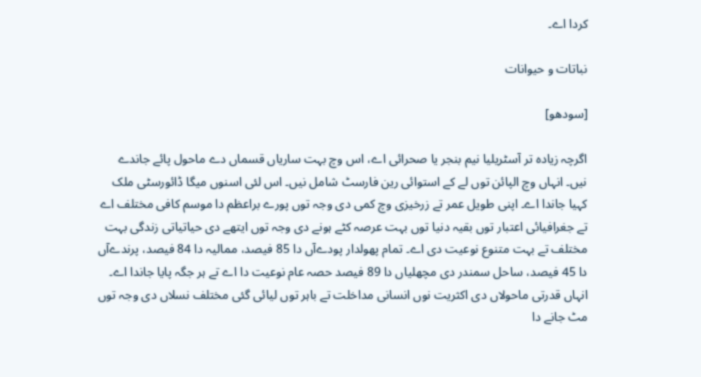کردا اے۔

نباتات و حیوانات

[سودھو]

اگرچہ زیادہ تر آسٹریلیا نیم بنجر یا صحرائی اے، اس وچ بہت ساریاں قسماں دے ماحول پائے جاندے نيں۔ انہاں وچ الپائن توں لے کے استوائی رین فارسٹ شامل نيں۔ اس لئی اسنوں میگا ڈائورسٹی ملک کہیا جاندا اے۔ اپنی طویل عمر تے زرخیزی وچ کمی دی وجہ توں پورے براعظم دا موسم کافی مختلف اے تے جغرافیائی اعتبار توں بقیہ دنیا توں بہت عرصہ کٹے ہونے دی وجہ توں ایتھے دی حیاتياتی زندگی بہت مختلف تے بہت متنوع نوعیت دی اے۔ تمام پھولدار پودےآں دا 85 فیصد، ممالیہ دا 84 فیصد، پرندےآں دا 45 فیصد، ساحل سمندر دی مچھلیاں دا 89 فیصد حصہ عام نوعیت دا اے تے ہر جگہ پایا جاندا اے۔ انہاں قدرتی ماحولاں دی اکثریت نوں انسانی مداخلت تے باہر توں لیائی گئی مختلف نسلاں دی وجہ توں مٹ جانے دا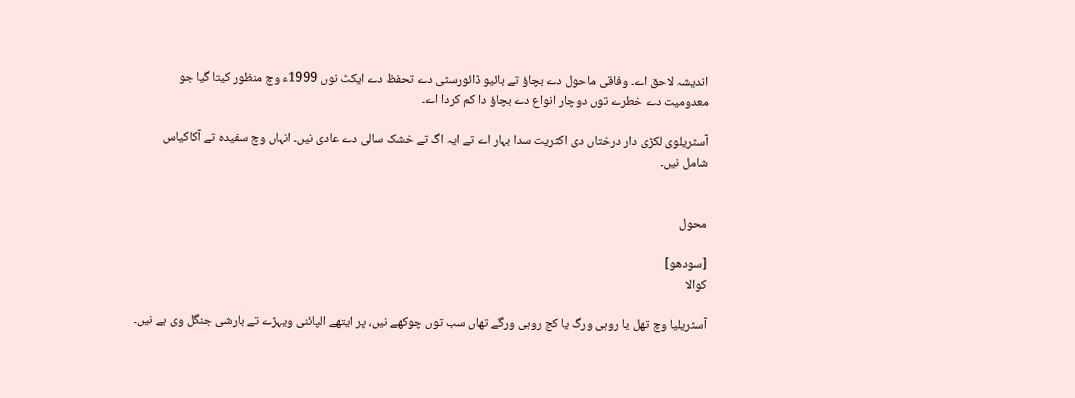اندیشہ لاحق اے۔ وفاقی ماحول دے بچاؤ تے بائیو ڈائورسٹی دے تحفظ دے ایکٹ نوں 1999ء وچ منظور کيتا گیا جو معدومیت دے خطرے توں دوچار انواع دے بچاؤ دا کم کردا اے۔

آسٹریلوی لکڑی دار درختاں دی اکثریت سدا بہار اے تے ایہ اگ تے خشک سالی دے عادی نيں۔ انہاں وچ سفیدہ تے آکاکیاس شامل نيں۔


محول

[سودھو]
کوالا

آسٹریلیا وچ تھل یا روہی ورگ یا کج روہی ورگے تھاں سب توں چوکھے نیں، پر ایتھے الپائنی ویہڑے تے بارشی جنگل وی ہے نیں۔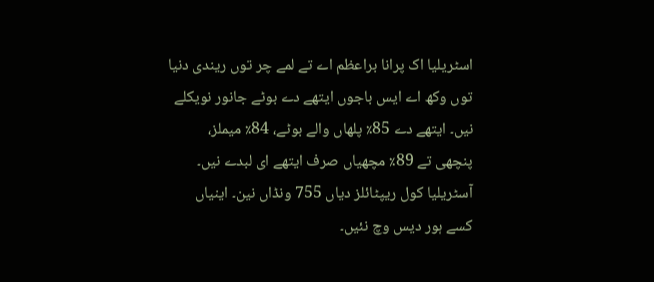اسٹریلیا اک پرانا براعظم اے تے لمے چر توں ریندی دنیا توں وکھ اے ایس باجوں ایتھے دے بوٹے جانور نویکلے نیں۔ ایتھے دے 85٪ پلھاں والے بوٹے، 84٪ میملز، پنچھی تے 89٪ مچھیاں صرف ایتھے ای لبدے نیں۔ آسٹریلیا کول ریپٹائلز دیاں 755 ونڈاں نین۔ اینیاں کسے ہور دیس وچ نئیں۔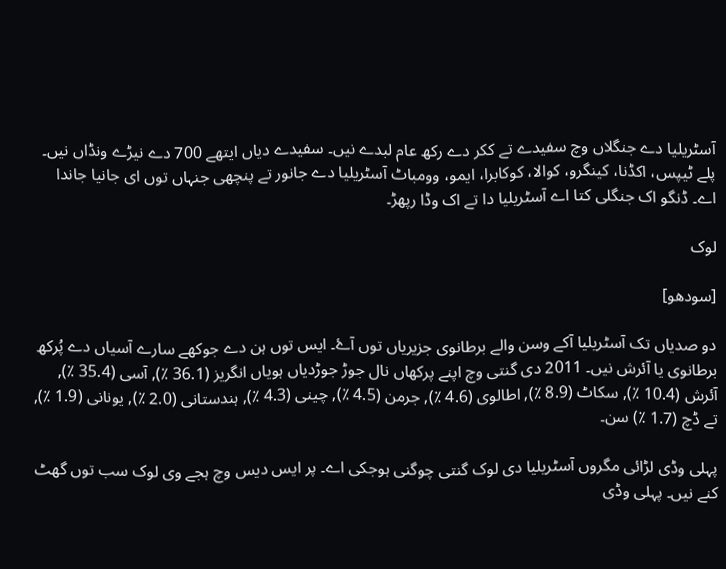آسٹریلیا دے جنگلاں وچ سفیدے تے ککر دے رکھ عام لبدے نیں۔ سفیدے دیاں ایتھے 700 دے نیڑے ونڈاں نیں۔ پلے ٹیپس، اکڈنا، کینگرو، کوالا، کوکابرا، ایمو، وومباٹ آسٹریلیا دے جانور تے پنچھی جنہاں توں ای جانیا جاندا اے۔ ڈنگو اک جنگلی کتا اے آسٹریلیا دا تے اک وڈا رپھڑ۔

لوک

[سودھو]

دو صدیاں تک آسٹریلیا آکے وسن والے برطانوی جزیریاں توں آۓ۔ ایس توں ہن دے جوکھے سارے آسیاں دے پُرکھ برطانوی یا آئرش نیں۔ 2011 دی گنتی وچ اپنے پرکھاں نال جوڑ جوڑدیاں ہویاں انگریز (36.1 ٪), آسی (35.4 ٪), آئرش (10.4 ٪), سکاٹ (8.9 ٪), اطالوی (4.6 ٪), جرمن (4.5 ٪), چینی (4.3 ٪), ہندستانی (2.0 ٪), یونانی (1.9 ٪), تے ڈچ (1.7 ٪) سن۔

پہلی وڈی لڑائی مگروں آسٹریلیا دی لوک گنتی چوگنی ہوجکی اے۔ پر ایس دیس وچ ہجے وی لوک سب توں گھٹ کنے نیں۔ پہلی وڈی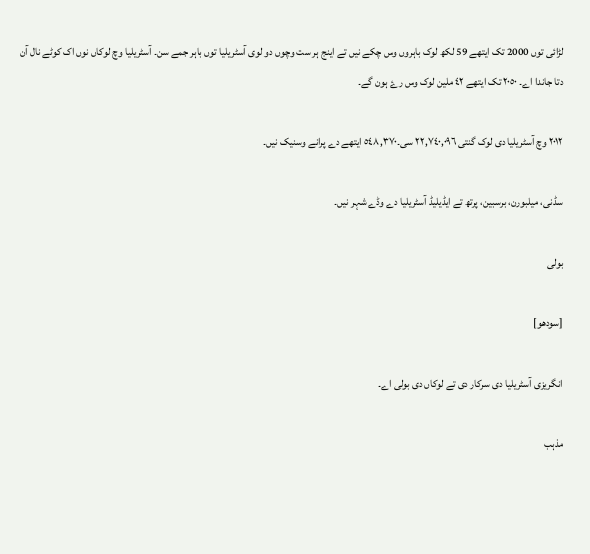لڑائی توں 2000 تک ایتھے 59 لکھ لوک باہروں وس چکے نیں تے اینج ہر ست وچوں دو لوی آسٹریلیا توں باہر جمے سن۔ آسٹریلیا وچ لوکاں نوں اک کوٹے نال آن دتا جاندا اے۔ ٢٠٥٠ تک ایتھے ٤٢ ملین لوک وس رۓ ہون گے۔

٢٠١٢ وچ آسٹریلیا دی لوک گنتی ٢٢,٧٤٠,٠٩٦ سی۔٥٤٨,٣٧٠ ایتھے دے پرانے وسنیک نیں۔

سڈنی، میلبورن، برسبین، پرتھ تے ایڈیلیڈ آسٹریلیا دے وڈے شہر نیں۔

بولی

[سودھو]

انگریزی آسٹریلیا دی سرکار دی تے لوکاں دی بولی اے۔

مذہب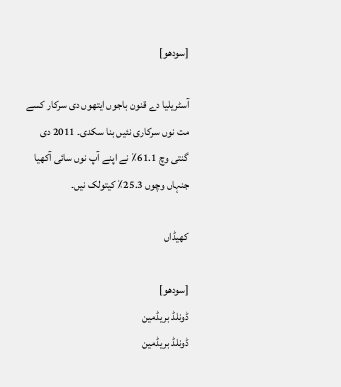[سودھو]

آسٹریلیا دے قنون باجوں ایتھوں دی سرکار کسے مت نوں سرکاری نئیں بنا سکدی۔ 2011 دی گنتی وچ 61.1٪ نے اپنے آپ نوں سائی آکھیا جنہاں وچوں 25.3٪ کیتولک نیں۔

کھیڈاں

[سودھو]
ڈونلڈ بریڈمین
ڈونلڈ بریڈمین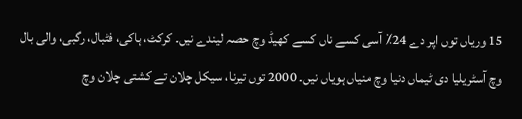15 وریاں توں اپر دے 24٪ آسی کسے ناں کسے کھیڈ وچ حصہ لیندے نیں۔ کرکٹ، ہاکی، فٹبال، رگبی، والی بال وچ آسٹریلیا دی ٹیماں دنیا وچ منیاں ہویاں نیں۔ 2000 توں تیرنا، سیکل چلان تے کشتی چلان وچ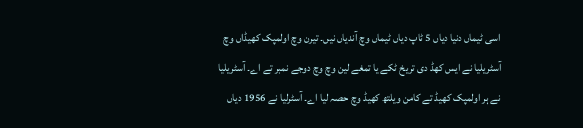اسی ٹیماں دنیا دیاں 5 ٹاپ دیاں ٹیماں وچ آندیاں نیں۔ تیرن وچ اولمپک کھیڈاں وچ آسٹریلیا نے ایس کھڈ دی تریخ ٹکے یا تمغے لین وچ وچ دوجے نمبر تے اے۔ آسٹریلیا نے ہر اولمپک کھیڈ تے کامن ویلتھ کھیڈ وچ حصہ لیا اے۔ آسٹرلیا نے 1956 دیاں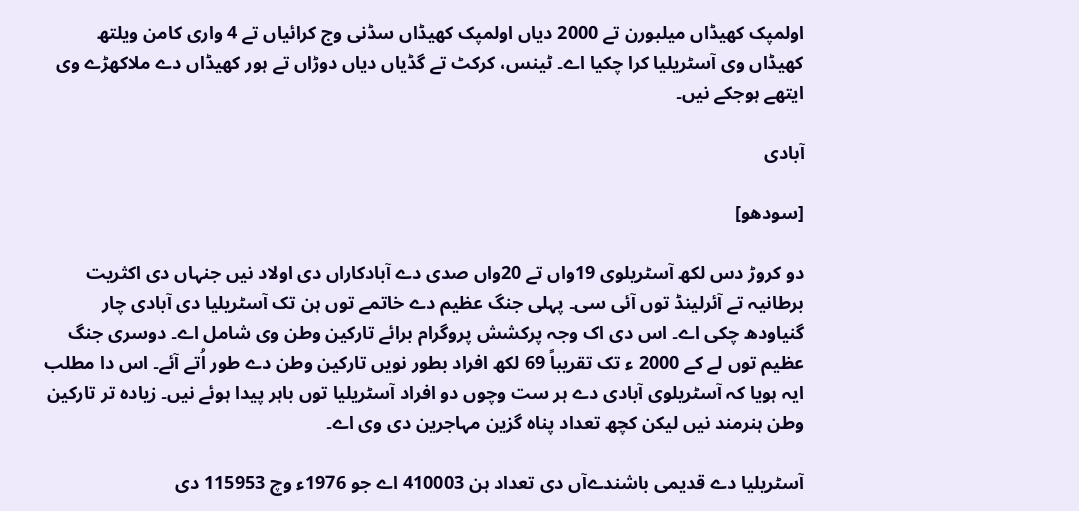اولمپک کھیڈاں میلبورن تے 2000 دیاں اولمپک کھیڈاں سڈنی وج کرائیاں تے 4 واری کامن ویلتھ کھیڈاں وی آسٹریلیا کرا چکیا اے۔ ٹینس، کرکٹ تے گڈیاں دیاں دوڑاں تے ہور کھیڈاں دے ملاکھڑے وی ایتھے ہوجکے نیں۔

آبادی

[سودھو]

دو کروڑ دس لکھ آسٹریلوی 19واں تے 20واں صدی دے آبادکاراں دی اولاد نيں جنہاں دی اکثریت برطانیہ تے آئرلینڈ توں آئی سی۔ پہلی جنگ عظیم دے خاتمے توں ہن تک آسٹریلیا دی آبادی چار گنیاودھ چکی اے۔ اس دی اک وجہ پرکشش پروگرام برائے تارکین وطن وی شامل اے۔ دوسری جنگ عظیم توں لے کے 2000 ء تک تقریباً 69 لکھ افراد بطور نويں تارکین وطن دے طور اُتے آئے۔ اس دا مطلب ایہ ہويا کہ آسٹریلوی آبادی دے ہر ست وچوں دو افراد آسٹریلیا توں باہر پیدا ہوئے نيں۔ زیادہ تر تارکین وطن ہنرمند نيں لیکن کچھ تعداد پناہ گزین مہاجرین دی وی اے۔

آسٹریلیا دے قدیمی باشندےآں دی تعداد ہن 410003 اے جو 1976ء وچ 115953 دی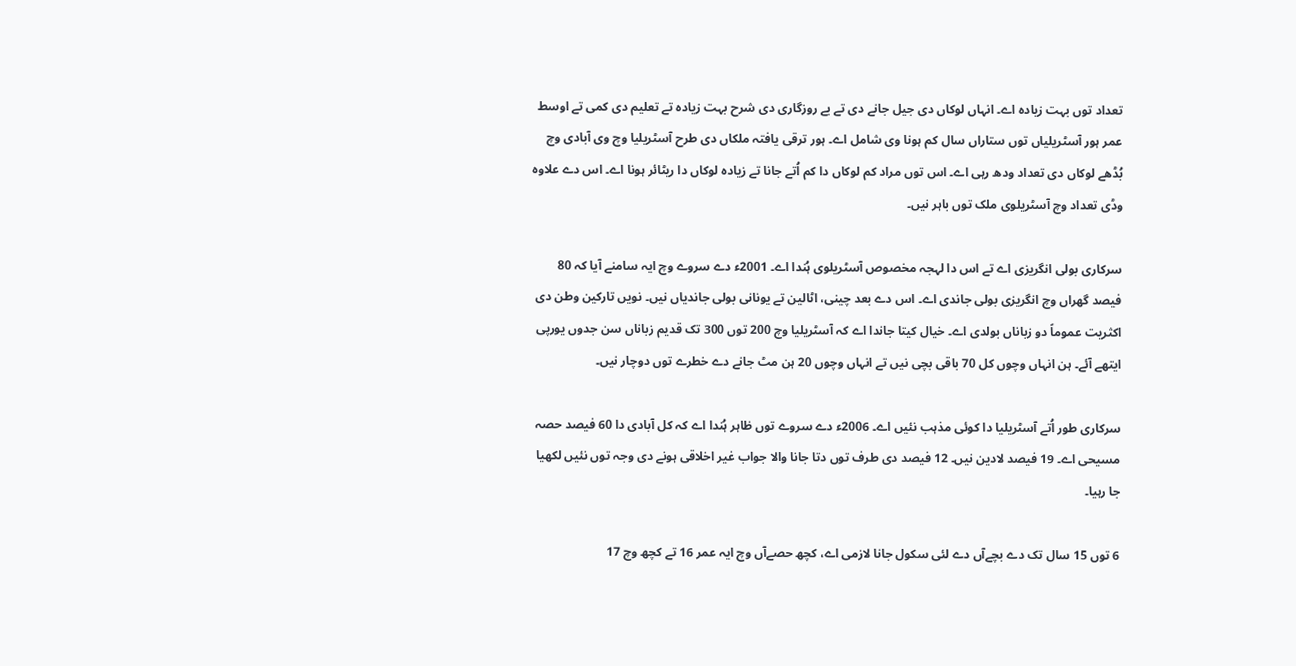تعداد توں بہت زیادہ اے۔ انہاں لوکاں دی جیل جانے دی تے بے روزگاری دی شرح بہت زیادہ تے تعلیم دی کمی تے اوسط عمر ہور آسٹریلیاں توں ستاراں سال کم ہونا وی شامل اے۔ ہور ترقی یافتہ ملکاں دی طرح آسٹریلیا وچ وی آبادی وچ بُڈھے لوکاں دی تعداد ودھ رہی اے۔ اس توں مراد کم لوکاں دا کم اُتے جانا تے زیادہ لوکاں دا ریٹائر ہونا اے۔ اس دے علاوہ وڈی تعداد وچ آسٹریلوی ملک توں باہر نيں۔

سرکاری بولی انگریزی اے تے اس دا لہجہ مخصوص آسٹریلوی ہُندا اے۔ 2001ء دے سروے وچ ایہ سامنے آیا کہ 80 فیصد گھراں وچ انگریزی بولی جاندی اے۔ اس دے بعد چینی، اٹالین تے یونانی بولی جاندیاں نيں۔ نويں تارکین وطن دی اکثریت عموماً دو زباناں بولدی اے۔ خیال کيتا جاندا اے کہ آسٹریلیا وچ 200 توں 300 تک قدیم زباناں سن جدوں یورپی ایتھے آئے۔ ہن انہاں وچوں کل 70 باقی بچی نيں تے انہاں وچوں 20 ہن مٹ جانے دے خطرے توں دوچار نيں۔

سرکاری طور اُتے آسٹریلیا دا کوئی مذہب نئيں اے۔ 2006ء دے سروے توں ظاہر ہُندا اے کہ کل آبادی دا 60 فیصد حصہ مسیحی اے۔ 19 فیصد لادین نيں۔ 12 فیصد دی طرف توں دتا جانا والا جواب غیر اخلاقی ہونے دی وجہ توں نئيں لکھیا جا رہیا۔

6 توں 15 سال تک دے بچےآں دے لئی سکول جانا لازمی اے، کچھ حصےآں وچ ایہ عمر 16 تے کچھ وچ 17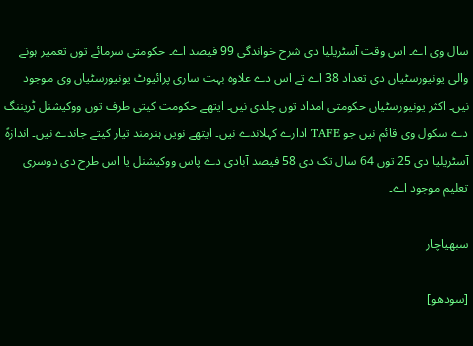سال وی اے۔ اس وقت آسٹریلیا دی شرح خواندگی 99 فیصد اے۔ حکومتی سرمائے توں تعمیر ہونے والی یونیورسٹیاں دی تعداد 38 اے تے اس دے علاوہ بہت ساری پرائیوٹ یونیورسٹیاں وی موجود نيں۔ اکثر یونیورسٹیاں حکومتی امداد توں چلدی نيں۔ ایتھے حکومت کیتی طرف توں ووکیشنل ٹریننگ دے سکول وی قائم نيں جو TAFE ادارے کہلاندے نيں۔ ایتھے نويں ہنرمند تیار کیتے جاندے نيں۔ اندازہً آسٹریلیا دی 25 توں 64 سال تک دی 58 فیصد آبادی دے پاس ووکیشنل یا اس طرح دی دوسری تعلیم موجود اے۔

سبھیاچار

[سودھو]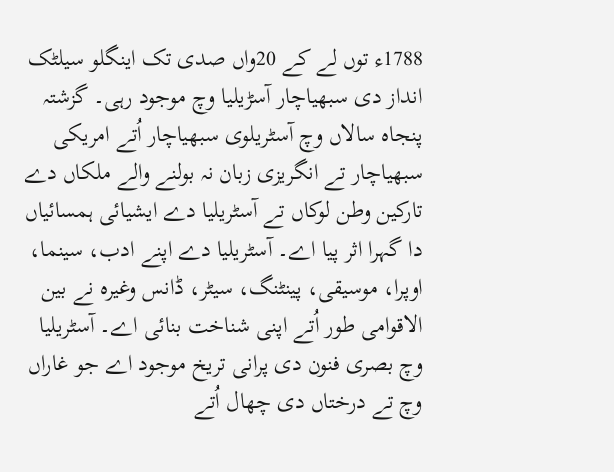1788ء توں لے کے 20واں صدی تک اینگلو سیلٹک انداز دی سبھیاچار آسڑیلیا وچ موجود رہی۔ گزشتہ پنجاہ سالاں وچ آسٹریلوی سبھیاچار اُتے امریکی سبھیاچار تے انگریزی زبان نہ بولنے والے ملکاں دے تارکین وطن لوکاں تے آسٹریلیا دے ایشیائی ہمسائیاں دا گہرا اثر پيا اے۔ آسٹریلیا دے اپنے ادب، سینما، اوپرا، موسیقی، پینٹنگ، سیٹر، ڈانس وغیرہ نے بین الاقوامی طور اُتے اپنی شناخت بنائی اے۔ آسٹریلیا وچ بصری فنون دی پرانی تریخ موجود اے جو غاراں وچ تے درختاں دی چھال اُتے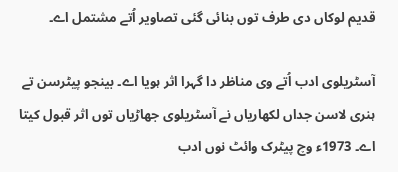قدیم لوکاں دی طرف توں بنائی گئی تصاویر اُتے مشتمل اے۔

آسٹریلوی ادب اُتے وی مناظر دا گہرا اثر ہويا اے۔ بینجو پیٹرسن تے ہنری لاسن جداں لکھاریاں نے آسٹریلوی جھاڑیاں توں اثر قبول کيتا اے۔ 1973ء وچ پیٹرک وائٹ نوں ادب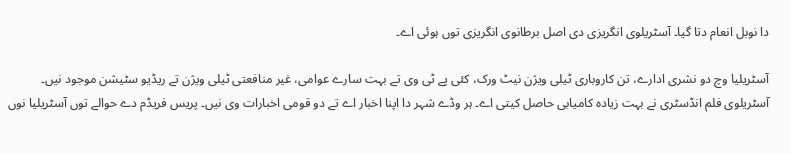دا نوبل انعام دتا گیا۔ آسٹریلوی انگریزی دی اصل برطانوی انگریزی توں ہوئی اے۔

آسٹریلیا وچ دو نشری ادارے، تن کاروباری ٹیلی ویژن نیٹ ورک، کئی پے ٹی وی تے بہت سارے عوامی، غیر منافعتی ٹیلی ویژن تے ریڈیو سٹیشن موجود نيں۔ آسٹریلوی فلم انڈسٹری نے بہت زیادہ کامیابی حاصل کيتی اے۔ ہر وڈے شہر دا اپنا اخبار اے تے دو قومی اخبارات وی نيں۔ پریس فریڈم دے حوالے توں آسٹریلیا نوں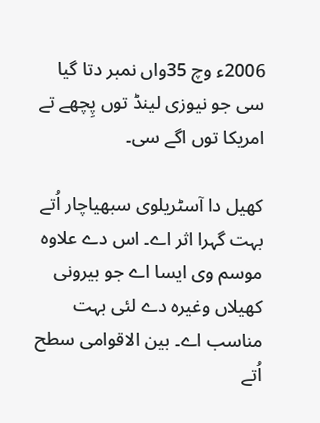2006ء وچ 35واں نمبر دتا گیا سی جو نیوزی لینڈ توں پِچھے تے امریکا توں اگے سی۔

کھیل دا آسٹریلوی سبھیاچار اُتے بہت گہرا اثر اے۔ اس دے علاوہ موسم وی ایسا اے جو بیرونی کھیلاں وغیرہ دے لئی بہت مناسب اے۔ بین الاقوامی سطح اُتے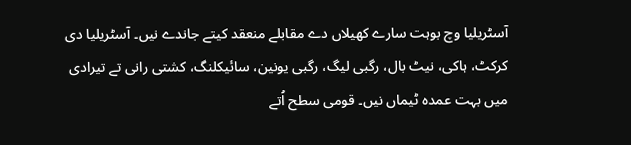آسٹریلیا وچ بوہت سارے کھیلاں دے مقابلے منعقد کیتے جاندے نيں۔ آسٹریلیا دی کرکٹ، ہاکی، نیٹ بال، رگبی لیگ، رگبی یونین، سائیکلنگ، کشتی رانی تے تیرادی ميں بہت عمدہ ٹیماں نيں۔ قومی سطح اُتے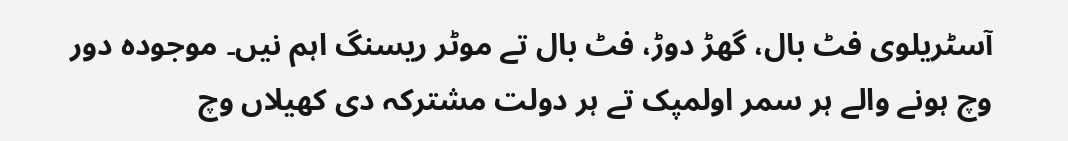آسٹریلوی فٹ بال، گھڑ دوڑ، فٹ بال تے موٹر ریسنگ اہم نيں۔ موجودہ دور وچ ہونے والے ہر سمر اولمپک تے ہر دولت مشترکہ دی کھیلاں وچ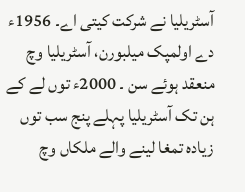آسٹریلیا نے شرکت کيتی اے۔ 1956ء دے اولمپک میلبورن، آسٹریلیا وچ منعقد ہوئے سن ۔ 2000ء توں لے کے ہن تک آسٹریلیا پہلے پنج سب توں زیادہ تمغا لینے والے ملکاں وچ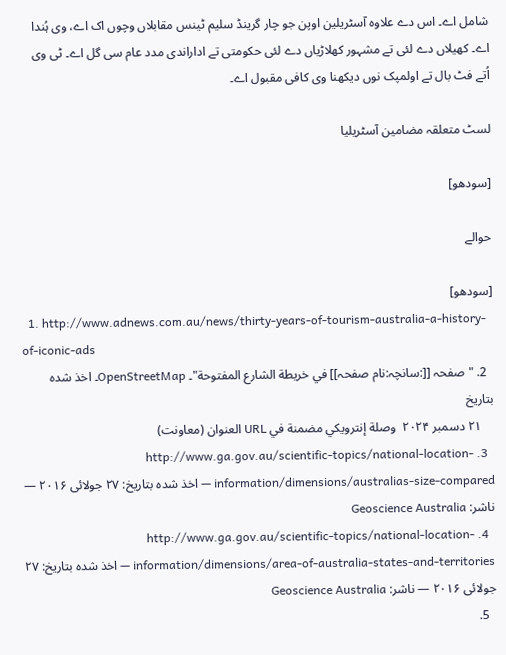شامل اے۔ اس دے علاوہ آسٹریلین اوپن جو چار گرینڈ سلیم ٹینس مقابلاں وچوں اک اے، وی ہُندا اے۔ کھیلاں دے لئی تے مشہور کھلاڑیاں دے لئی حکومتی تے اداراندی مدد عام سی گل اے۔ ٹی وی اُتے فٹ بال تے اولمپک نوں دیکھنا وی کافی مقبول اے۔

لسٹ متعلقہ مضامین آسٹریلیا

[سودھو]

حوالے

[سودھو]
  1. http://www.adnews.com.au/news/thirty-years-of-tourism-australia-a-history-of-iconic-ads
  2. "صفحہ [[:سانچہ:نام صفحہ]] في خريطة الشارع المفتوحة"۔ OpenStreetMap۔ اخذ شدہ بتاریخ
    ۲۱ دسمبر ۲۰۲۴  وصلة إنترويكي مضمنة في URL العنوان (معاونت)
  3. http://www.ga.gov.au/scientific-topics/national-location-information/dimensions/australias-size-compared — اخذ شدہ بتاریخ: ۲۷ جولائی ۲۰۱۶ — ناشر: Geoscience Australia
  4. http://www.ga.gov.au/scientific-topics/national-location-information/dimensions/area-of-australia-states-and-territories — اخذ شدہ بتاریخ: ۲۷ جولائی ۲۰۱۶ — ناشر: Geoscience Australia
  5.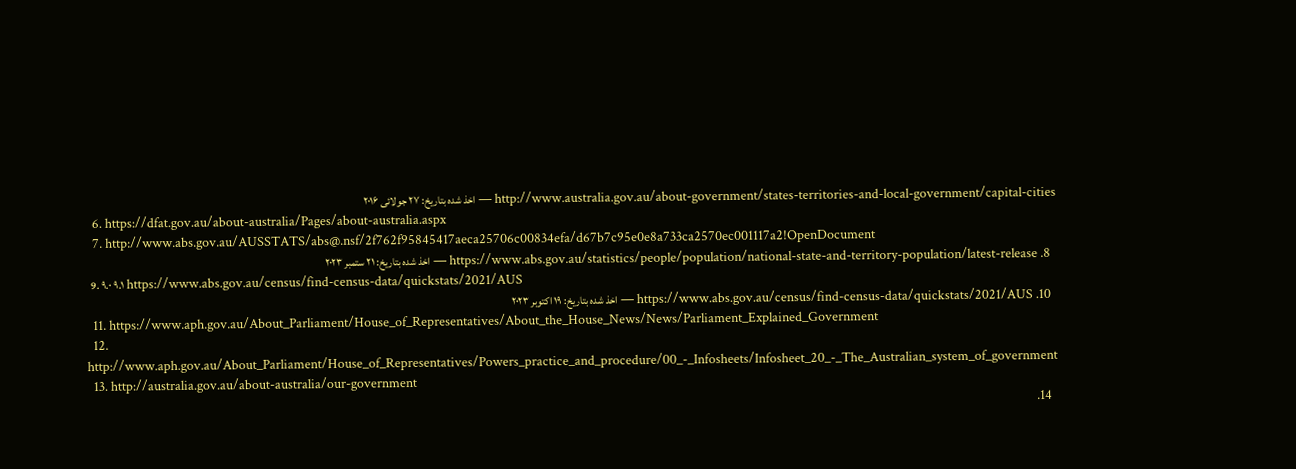http://www.australia.gov.au/about-government/states-territories-and-local-government/capital-cities — اخذ شدہ بتاریخ: ۲۷ جولائی ۲۰۱۶
  6. https://dfat.gov.au/about-australia/Pages/about-australia.aspx
  7. http://www.abs.gov.au/AUSSTATS/abs@.nsf/2f762f95845417aeca25706c00834efa/d67b7c95e0e8a733ca2570ec001117a2!OpenDocument
  8. https://www.abs.gov.au/statistics/people/population/national-state-and-territory-population/latest-release — اخذ شدہ بتاریخ: ۲۱ ستمبر ۲۰۲۳
  9. ۹.۰ ۹.۱ https://www.abs.gov.au/census/find-census-data/quickstats/2021/AUS
  10. https://www.abs.gov.au/census/find-census-data/quickstats/2021/AUS — اخذ شدہ بتاریخ: ۱۹ اکتوبر ۲۰۲۳
  11. https://www.aph.gov.au/About_Parliament/House_of_Representatives/About_the_House_News/News/Parliament_Explained_Government
  12. http://www.aph.gov.au/About_Parliament/House_of_Representatives/Powers_practice_and_procedure/00_-_Infosheets/Infosheet_20_-_The_Australian_system_of_government
  13. http://australia.gov.au/about-australia/our-government
  14.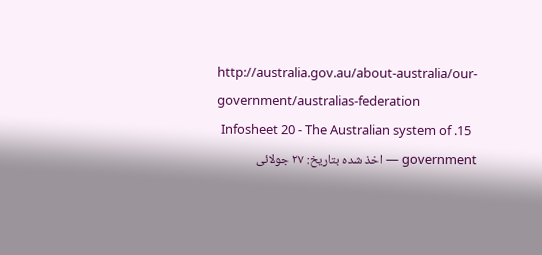http://australia.gov.au/about-australia/our-government/australias-federation
  15. Infosheet 20 - The Australian system of government — اخذ شدہ بتاریخ: ۲۷ جولائی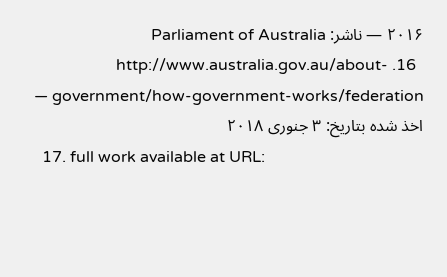۲۰۱۶ — ناشر: Parliament of Australia
  16. http://www.australia.gov.au/about-government/how-government-works/federation — اخذ شدہ بتاریخ: ۳ جنوری ۲۰۱۸
  17. full work available at URL: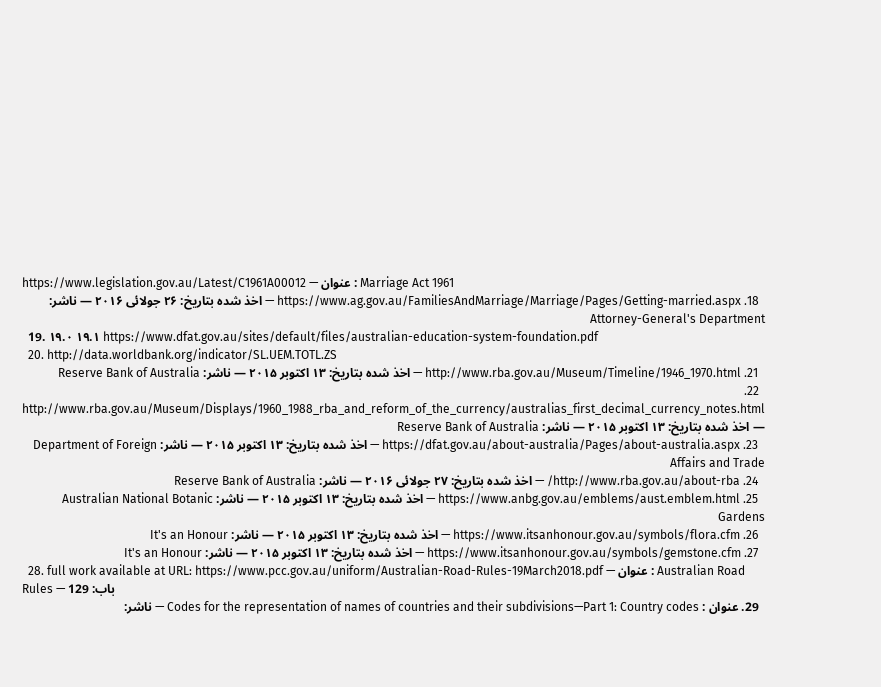https://www.legislation.gov.au/Latest/C1961A00012 — عنوان : Marriage Act 1961
  18. https://www.ag.gov.au/FamiliesAndMarriage/Marriage/Pages/Getting-married.aspx — اخذ شدہ بتاریخ: ۲۶ جولائی ۲۰۱۶ — ناشر: Attorney-General's Department
  19. ۱۹.۰ ۱۹.۱ https://www.dfat.gov.au/sites/default/files/australian-education-system-foundation.pdf
  20. http://data.worldbank.org/indicator/SL.UEM.TOTL.ZS
  21. http://www.rba.gov.au/Museum/Timeline/1946_1970.html — اخذ شدہ بتاریخ: ۱۳ اکتوبر ۲۰۱۵ — ناشر: Reserve Bank of Australia
  22. http://www.rba.gov.au/Museum/Displays/1960_1988_rba_and_reform_of_the_currency/australias_first_decimal_currency_notes.html — اخذ شدہ بتاریخ: ۱۳ اکتوبر ۲۰۱۵ — ناشر: Reserve Bank of Australia
  23. https://dfat.gov.au/about-australia/Pages/about-australia.aspx — اخذ شدہ بتاریخ: ۱۳ اکتوبر ۲۰۱۵ — ناشر: Department of Foreign Affairs and Trade
  24. http://www.rba.gov.au/about-rba/ — اخذ شدہ بتاریخ: ۲۷ جولائی ۲۰۱۶ — ناشر: Reserve Bank of Australia
  25. https://www.anbg.gov.au/emblems/aust.emblem.html — اخذ شدہ بتاریخ: ۱۳ اکتوبر ۲۰۱۵ — ناشر: Australian National Botanic Gardens
  26. https://www.itsanhonour.gov.au/symbols/flora.cfm — اخذ شدہ بتاریخ: ۱۳ اکتوبر ۲۰۱۵ — ناشر: It's an Honour
  27. https://www.itsanhonour.gov.au/symbols/gemstone.cfm — اخذ شدہ بتاریخ: ۱۳ اکتوبر ۲۰۱۵ — ناشر: It's an Honour
  28. full work available at URL: https://www.pcc.gov.au/uniform/Australian-Road-Rules-19March2018.pdf — عنوان : Australian Road Rules — باب: 129
  29. عنوان : Codes for the representation of names of countries and their subdivisions—Part 1: Country codes — ناشر: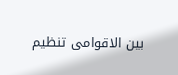بین الاقوامی تنظیم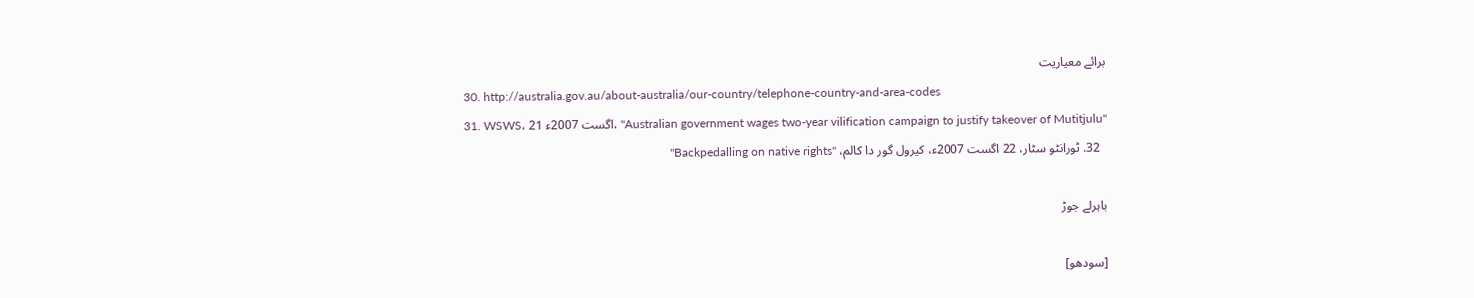برائے معیاریت
  30. http://australia.gov.au/about-australia/our-country/telephone-country-and-area-codes
  31. WSWS، 21 اگست 2007ء، "Australian government wages two-year vilification campaign to justify takeover of Mutitjulu"
  32. ٹورانٹو سٹار، 22 اگست 2007ء، کیرول گور دا کالم، "Backpedalling on native rights"

باہرلے جوڑ

[سودھو]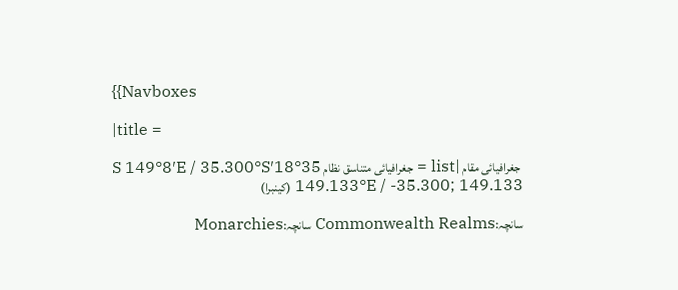{{Navboxes

|title =

 جغرافیائی مقام |list = جغرافیائی متناسق نظام 35°18′S 149°8′E / 35.300°S 149.133°E / -35.300; 149.133 (کینبرا)

سانچہ:Commonwealth Realms سانچہ:Monarchies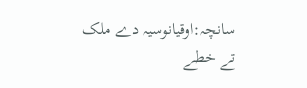سانچہ:اوقیانوسیہ دے ملک تے خطے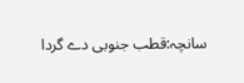سانچہ:قطب جنوبی دے گردا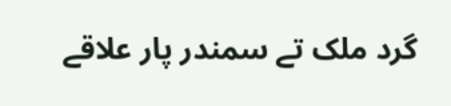گرد ملک تے سمندر پار علاقے